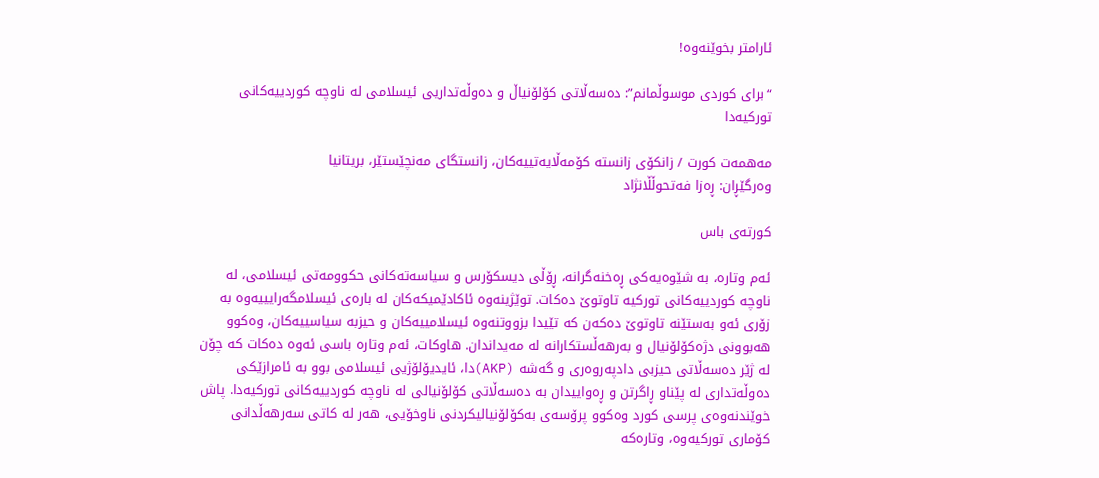ئارامتر بخوێنەوە!

“برای کوردی موسوڵمانم”: دەسەڵاتی کۆلۆنیاڵ و دەوڵەتداریی ئیسلامی لە ناوچە کوردییەکانی تورکیەدا

مەهمەت کورت / زانکۆی زانستە کۆمەڵایەتییەکان، زانستگای مەنچێستێر، بریتانیا
وەرگێڕان: ڕەزا فەتحوڵڵانژاد

کورتەی باس

ئەم وتارە، بە شێوەیەکی ڕەخنەگرانە، ڕۆڵی دیسکۆرس و سیاسەتەکانی حکوومەتی ئیسلامی، لە ناوچە کوردییەکانی تورکیە تاوتوێ دەکات. توێژینەوە ئاکادێمیکەکان لە بارەی ئیسلامگەرایییەوە بە زۆری ئەو بەستێنە تاوتوێ دەکەن کە تێیدا بزووتنەوە ئیسلامییەکان و حیزبە سیاسییەکان، وەکوو هەبوونی دژەکۆلۆنیال و بەرهەڵستکارانە لە مەیداندان. هاوکات، ئەم وتارە باسی ئەوە دەکات کە چۆن لە ژێر دەسەڵاتی حیزبی دادپەروەری و گەشە (AKP)دا، ئایدیۆلۆژیی ئیسلامی بوو بە ئامرازێکی دەوڵەتداری لە پێناو ڕاگرتن و ڕەواییدان بە دەسەڵاتی کۆلۆنیالی لە ناوچە کوردییەکانی تورکیەدا. پاش خوێندنەوەی پرسی کورد وەکوو پرۆسەی بەکۆلۆنیالیکردنی ناوخۆیی، هەر لە کاتی سەرهەڵدانی کۆماری تورکیەوە، وتارەکە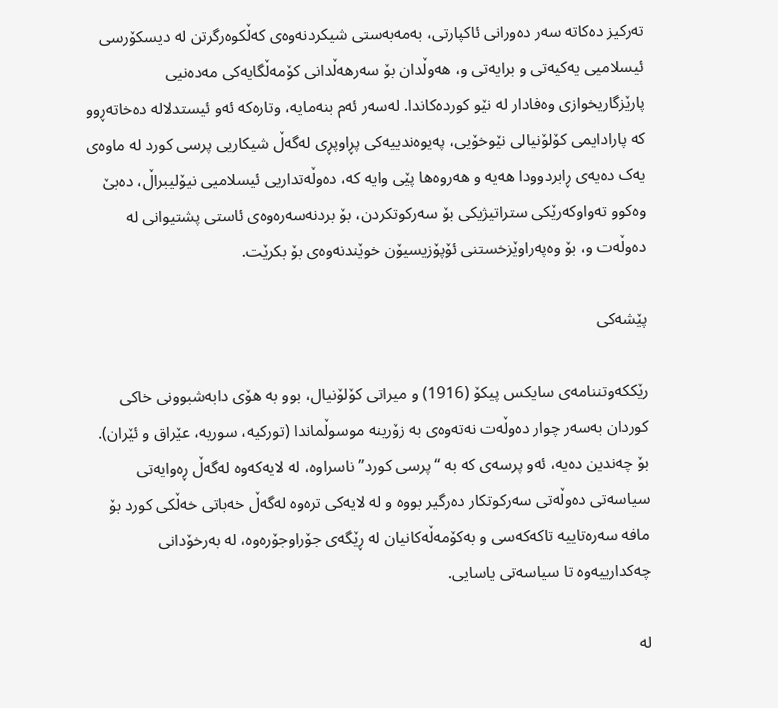تەرکیز دەکاتە سەر دەورانی ئاکپارتی، بەمەبەستی شیکردنەوەی کەڵکوەرگرتن لە دیسکۆرسی ئیسلامیی یەکیەتی و برایەتی و، هەوڵدان بۆ سەرهەڵدانی کۆمەڵگایەکی مەدەنیی پارێزگاریخوازی وەفادار لە نێو کوردەکاندا. لەسەر ئەم بنەمایە، وتارەکە ئەو ئیستدلالە دەخاتەڕوو کە پارادایمی کۆلۆنیالی نێوخۆیی، پەیوەندییەکی پڕاوپڕی لەگەڵ شیکاریی پرسی کورد لە ماوەی یەک دەیەی ڕابردوودا هەیە و هەروەها پێی وایە کە، دەوڵەتداریی ئیسلامیی نیۆلیبراڵ، دەبێ وەکوو تەواوکەرێکی ستراتیژیکی بۆ سەرکوتکردن، بۆ بردنەسەرەوەی ئاستی پشتیوانی لە دەوڵەت و، بۆ وەپەراوێزخستنی ئۆپۆزیسیۆن خوێندنەوەی بۆ بکرێت.

پێشەکی

رێککەوتننامەی سایکس پیکۆ (1916) و میراتی کۆلۆنیال، بوو بە هۆی دابەشبوونی خاکی کوردان بەسەر چوار دەوڵەت نەتەوەی بە زۆرینە موسوڵماندا (تورکیە، سوریە، عێراق و ئێران). بۆ چەندین دەیە، ئەو پرسەی کە بە “پرسی کورد” ناسراوە، لە لایەکەوە لەگەڵ ڕەوایەتی سیاسەتی دەوڵەتی سەرکوتکار دەرگیر بووە و لە لایەکی ترەوە لەگەڵ خەباتی خەڵکی کورد بۆ مافە سەرەتاییە تاکەکەسی و بەکۆمەڵەکانیان لە ڕێگەی جۆراوجۆرەوە، لە بەرخۆدانی چەکدارییەوە تا سیاسەتی یاسایی.

لە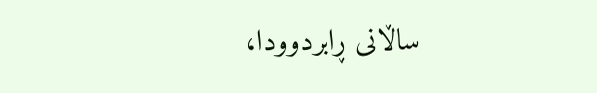ساڵانی ڕابردوودا،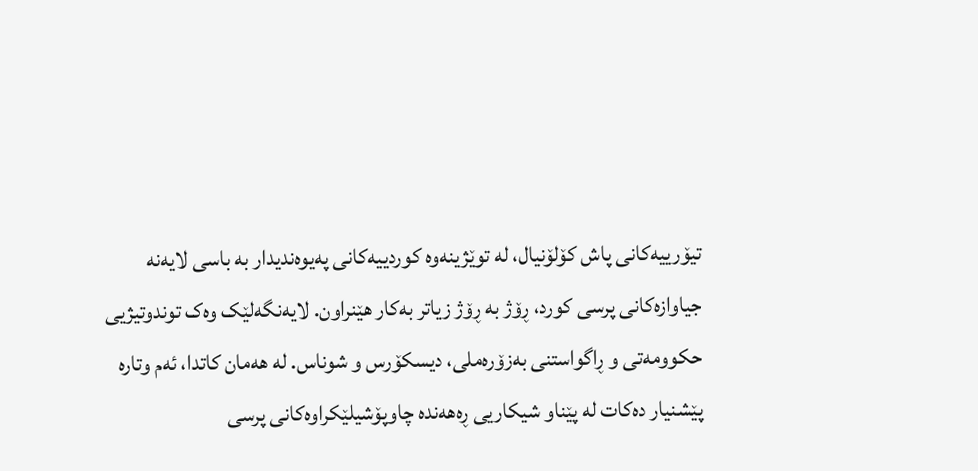تیۆرییەکانی پاش کۆلۆنیال، لە توێژینەوە کوردییەکانی پەیوەندیدار بە باسی لایەنە جیاوازەکانی پرسی کورد، ڕۆژ بە ڕۆژ زیاتر بەکار هێنراون. لایەنگەلێک وەک توندوتیژیی حکوومەتی و ڕاگواستنی بەزۆرەملی، دیسکۆرس و شوناس. لە هەمان کاتدا، ئەم وتارە پێشنیار دەکات لە پێناو شیکاریی ڕەهەندە چاوپۆشیلێکراوەکانی پرسی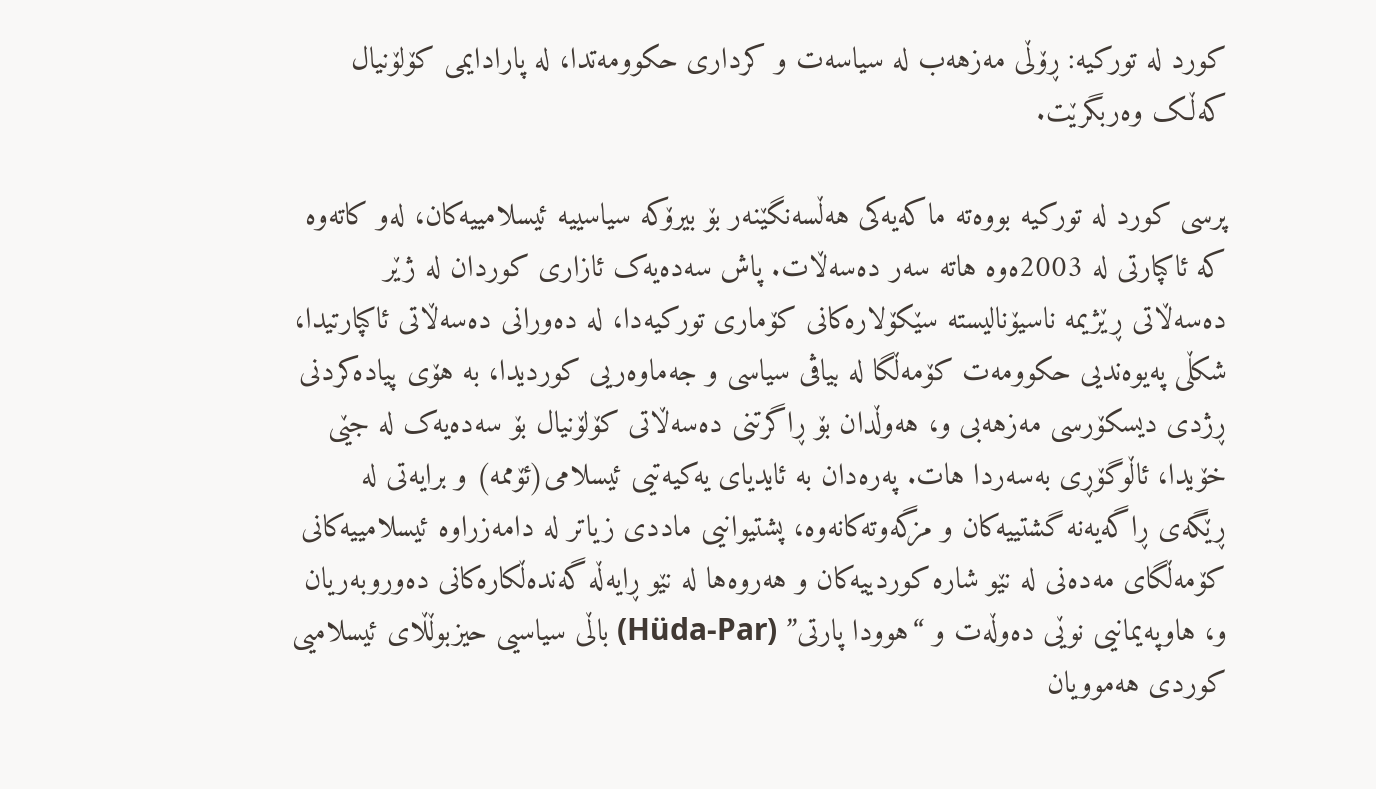کورد لە تورکیە: ڕۆڵی مەزهەب لە سیاسەت و کرداری حکوومەتدا، لە پارادایمی کۆلۆنیال کەڵک وەربگرێت.

پرسی کورد لە تورکیە بووەتە ماکەیەکی هەڵسەنگێنەر بۆ بیرۆکە سیاسییە ئیسلامییەکان، لەو کاتەوە کە ئاکپارتی لە 2003ەوە هاتە سەر دەسەڵات. پاش سەدەیەک ئازاری کوردان لە ژێر دەسەڵاتی ڕێژیمە ناسیۆنالیستە سێکۆلارەکانی کۆماری تورکیەدا، لە دەورانی دەسەڵاتی ئاکپارتیدا، شکڵی پەیوەندیی حکوومەت کۆمەڵگا لە بیاڤی سیاسی و جەماوەریی کوردیدا، بە هۆی پیادەکردنی ڕژدی دیسکۆرسی مەزهەبی و، هەوڵدان بۆ ڕاگرتنی دەسەڵاتی کۆلۆنیال بۆ سەدەیەک لە جێی خۆیدا، ئاڵوگۆڕی بەسەردا هات. پەرەدان بە ئایدیای یەکیەتیی ئیسلامی(ئۆممە) و برایەتی لە ڕێگەی ڕاگەیەنە گشتییەکان و مزگەوتەکانەوە، پشتیوانیی ماددی زیاتر لە دامەزراوە ئیسلامییەکانی کۆمەڵگای مەدەنی لە نێو شارە کوردییەکان و هەروەها لە نێو ڕایەڵە گەندەڵکارەکانی دەوروبەریان و، هاوپەیمانیی نوێی دەوڵەت و “هوودا پارتی” (Hüda-Par) باڵی سیاسیی حیزبوڵڵای ئیسلامیی کوردی هەموویان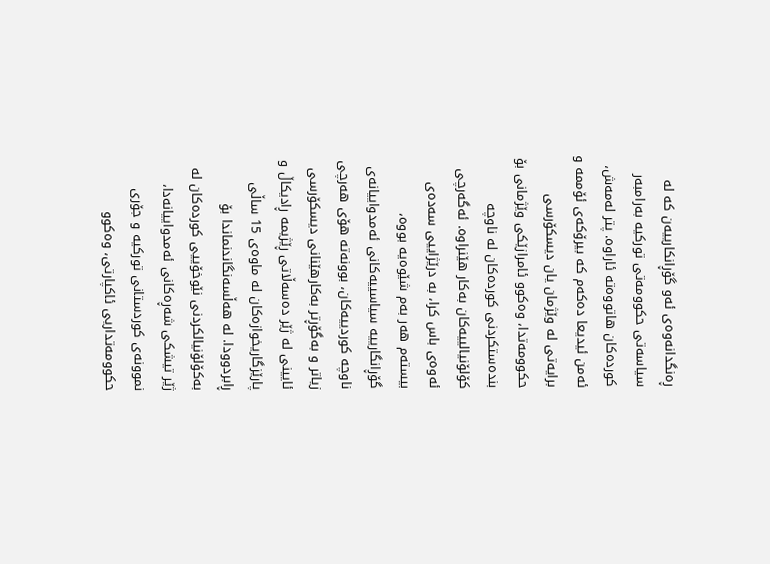ڕەنگدانەوەی ئەو گۆڕانکارییەن کە لە سیاسەتی حکوومەتی تورکیە بەرامبەر کوردەکان هاتووەتە ئاراوە. پتر لەمەش، ئەمن ئیدیعا دەکەم کە بیرۆکەی ئۆممە و برایەتی لە وێژمان یان دیسکۆرسی حکوومەتدا، وەکوو ئامرازێکی وێژمانی بۆ بندەستکردنی کوردەکان لە ناوچە کۆلۆنیالییەکان بەکار هێنراوە. ئەگەرچی ئەوەی باس کرا، بە درێژاییی سەدەی بیستەم هەر بەم شێوەیە بووە، گۆڕانگارییە سیاسییەکانی ئەمدواییانەی ناوچە کوردییەکان، بوونەتە هۆی هەرچی زیاتر و بەگۆڕتر بەکارهێنانی دیسکۆرسی ئایینی لە ژێر دەسەڵاتی ڕێژیمە ڕادیکاڵ و پارێزگاریخوازەکان لە ماوەی 15 ساڵی ڕابردوودا. لە هەڵسەنگاندنماندا بۆ بەکۆلۆنیالکردنی نێوخۆییی کوردەکان لە ژێر تیشکی شەڕەکانی ئەمدواییانەدا، نموونەی کوردستانی تورکیە و جۆری حکوومەتداریی ئاکپارتی، وەکوو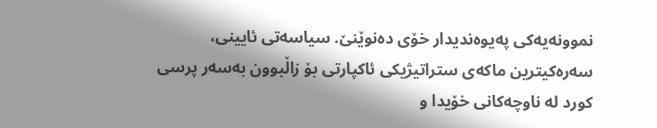نموونەیەکی پەیوەندیدار خۆی دەنوێنێ. سیاسەتی ئایینی، سەرەکیترین ماکەی ستراتیژیکی ئاکپارتی بۆ زاڵبوون بەسەر پرسی کورد لە ناوچەکانی خۆیدا و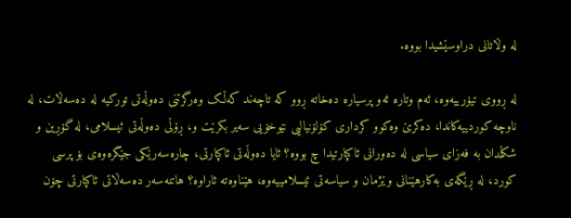لە وڵاتانی دراوسێشیدا بووە.

لە ڕووی تیۆرییەوە، ئەم وتارە ئەو پرسیارە دەخاتە ڕوو کە تاچەند کەڵک وەرگرتنی دەوڵەتی تورکیە لە دەسەڵات، لە ناوچە کوردییەکاندا، دەکرێ وەکوو کرداری کۆلۆنیالیی نێوخۆیی سەیر بکرێت و، ڕۆڵی دەوڵەتی ئیسلامی، لە گۆڕین و شکڵدان بە فەزای سیاسی لە دەورانی ئاکپارتیدا چ بووە؟ ئایا دەوڵەتی ئاکپارتی، چارەسەرێکی جێگرەوەی بۆ پرسی کورد، لە ڕێگەی بەکارهێنانی وێژمان و سیاسەتی ئیسلامییەوە، هێناوەتە ئاراوە؟ هاتنەسەر دەسەڵاتی ئاکپارتی چۆن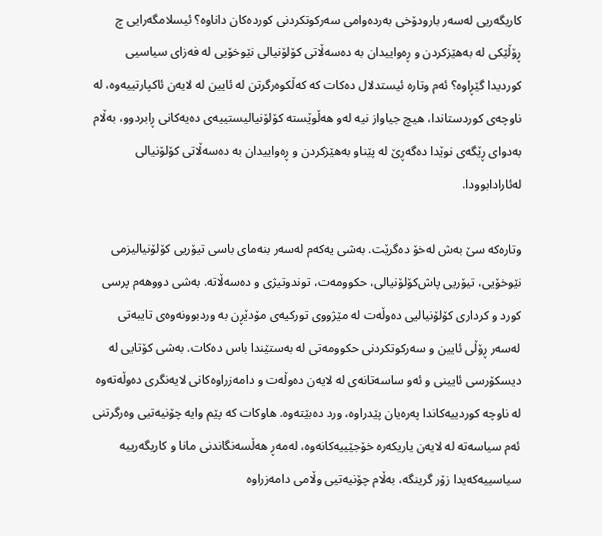کاریگەریی لەسەر بارودۆخی بەردەوامی سەرکوتکردنی کوردەکان داناوە؟ ئیسلامگەرایی چ ڕۆڵێکی لە بەهێزکردن و ڕەواییدان بە دەسەڵاتی کۆلۆنیالی نێوخۆیی لە فەزای سیاسیی کوردیدا گێڕاوە؟ ئەم وتارە ئیستدلال دەکات کە کەڵکوەرگرتن لە ئایین لە لایەن ئاکپارتییەوە، لە ناوچەی کوردستاندا، هیچ جیاواز نیە لەو هەڵوێستە کۆلۆنیالیستییەی دەیەکانی ڕابردوو، بەڵام بەدوای ڕێگەی نوێدا دەگەڕێ لە پێناو بەهێزکردن و ڕەواییدان بە دەسەڵاتی کۆلۆنیالی لەئارادابوودا.

وتارەکە سێ بەش لەخۆ دەگرێت. بەشی یەکەم لەسەر بنەمای باسی تیۆریی کۆلۆنیالیزمی نێوخۆیی، تیۆریی پاش‌کۆلۆنیالی، حکوومەت، توندوتیژی و دەسەڵاتە. بەشی دووهەم پرسی کورد و کرداری کۆلۆنیالیی دەوڵەت لە مێژووی تورکیەی مۆدێڕن بە وردبوونەوەی تایبەتی لەسەر ڕۆڵی ئایین و سەرکوتکردنی حکوومەتی لە بەستێندا باس دەکات. بەشی کۆتایی لە دیسکۆرسی ئایینی و ئەو ساسەتانەی لە لایەن دەوڵەت و دامەزراوەکانی لایەنگری دەوڵەتەوە لە ناوچە کوردییەکاندا پەرەیان پێدراوە، ورد دەبێتەوە. هاوکات کە پێم وایە چۆنیەتیی وەرگرتنی ئەم سیاسەتە لە لایەن یاریکەرە خۆجێییەکانەوە، لەمەڕ هەڵسەنگاندنی مانا و کاریگەرییە سیاسییەکەیدا زۆر گرینگە، بەڵام چۆنیەتیی وڵامی دامەزراوە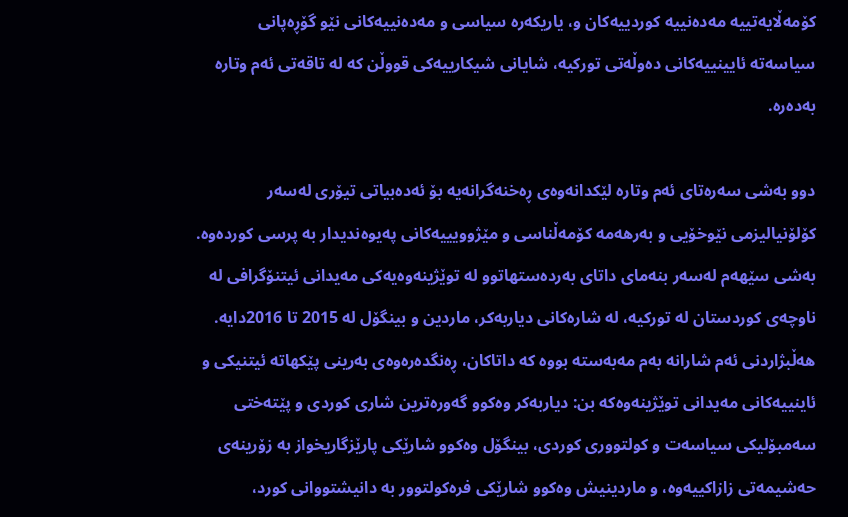کۆمەڵایەتییە مەدەنییە کوردییەکان و، یاریکەرە سیاسی و مەدەنییەکانی نێو گۆڕەپانی سیاسەتە ئایینییەکانی دەوڵەتی تورکیە، شایانی شیکارییەکی قووڵن کە لە تاقەتی ئەم وتارە بەدەرە.

دوو بەشی سەرەتای ئەم وتارە لێکدانەوەی ڕەخنەگرانەیە بۆ ئەدەبیاتی تیۆری لەسەر کۆلۆنیالیزمی نێوخۆیی و بەرهەمە کۆمەڵناسی و مێژوویییەکانی پەیوەندیدار بە پرسی کوردەوە. بەشی سێهەم لەسەر بنەمای داتای بەردەستهاتوو لە توێژینەوەیەکی مەیدانی ئیتنۆگرافی لە ناوچەی کوردستان لە تورکیە، لە شارەکانی دیاربەکر، ماردین و بینگۆل لە 2015 تا 2016دایە. هەڵبژاردنی ئەم شارانە بەم مەبەستە بووە کە داتاکان، ڕەنگدەرەوەی بەرینی پێکهاتە ئیتنیکی و ئاینییەکانی مەیدانی توێژینەوەکە بن: دیاربەکر وەکوو گەورەترین شاری کوردی و پێتەختی سەمبۆلیکی سیاسەت و کولتووری کوردی، بینگۆل وەکوو شارێکی پارێزگاریخواز بە زۆرینەی حەشیمەتی زازاکییەوە، و ماردینیش وەکوو شارێکی فرەکولتوور بە دانیشتووانی کورد،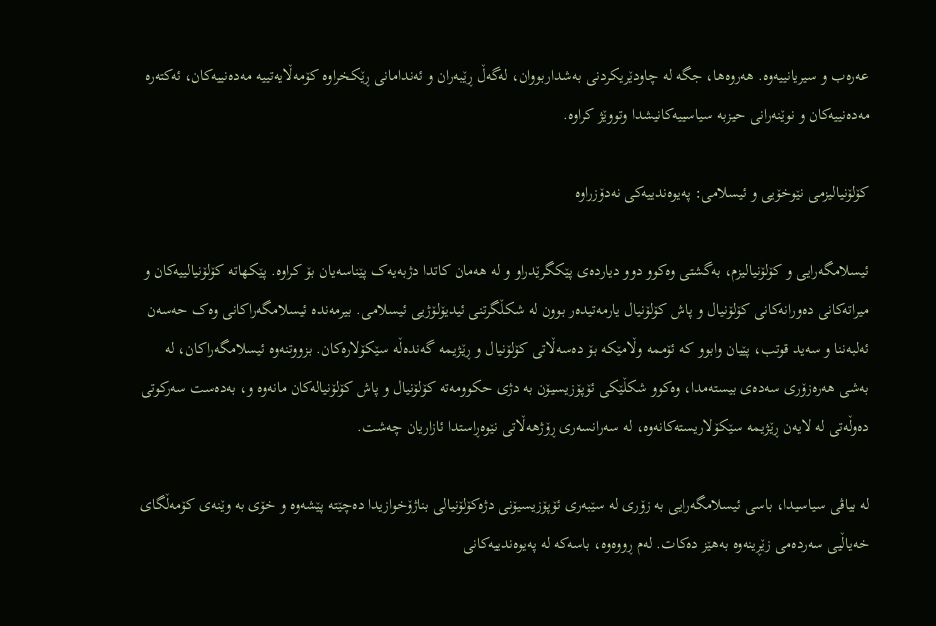عەرەب و سیریانییەوە. هەروەها، جگە لە چاودێریکردنی بەشداربووان، لەگەڵ ڕێبەران و ئەندامانی ڕێکخراوە کۆمەڵایەتییە مەدەنییەکان، ئەکتەرە مەدەنییەکان و نوێنەرانی حیزبە سیاسییەکانیشدا وتووێژ کراوە.

کۆلۆنیالیزمی نێوخۆیی و ئیسلامی: پەیوەندییەکی نەدۆزراوە

ئیسلامگەرایی و کۆلۆنیالیزم، بەگشتی وەکوو دوو دیاردەی پێکگرێدراو و لە هەمان کاتدا دژبەیەک پێناسەیان بۆ کراوە. پێکهاتە کۆلۆنیالییەکان و میراتەکانی دەورانەکانی کۆلۆنیال و پاش کۆلۆنیال یارمەتیدەر بوون لە شکڵگرتنی ئیدیۆلۆژیی ئیسلامی. بیرمەندە ئیسلامگەراکانی وەک حەسەن ئەلبەننا و سەید قوتب، پێیان وابوو کە ئۆممە وڵامێکە بۆ دەسەڵاتی کۆلۆنیال و ڕێژیمە گەندەڵە سێکۆلارەکان. بزووتنەوە ئیسلامگەراکان، لە بەشی هەرەزۆری سەدەی بیستەمدا، وەکوو شکڵێکی ئۆپۆزیسیۆن بە دژی حکوومەتە کۆلۆنیال و پاش کۆلۆنیالەکان مانەوە و، بەدەست سەرکوتی دەوڵەتی لە لایەن ڕێژیمە سێکۆلاریستەکانەوە، لە سەرانسەری ڕۆژهەڵاتی نێوەڕاستدا ئازاریان چەشت.

لە بیاڤی سیاسیدا، باسی ئیسلامگەرایی بە زۆری لە سێبەری ئۆپۆزیسیۆنی دژەکۆلۆنیالی بناژۆخوازیدا دەچێتە پێشەوە و خۆی بە وێنەی کۆمەڵگای خەیاڵیی سەردەمی زێڕینەوە بەهێز دەکات. لەم ڕووەوە، باسەکە لە پەیوەندییەکانی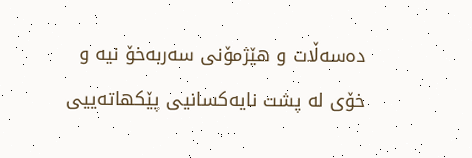دەسەڵات و هێژمۆنی سەربەخۆ نیە و خۆی لە پشت نایەکسانیی پێکهاتەییی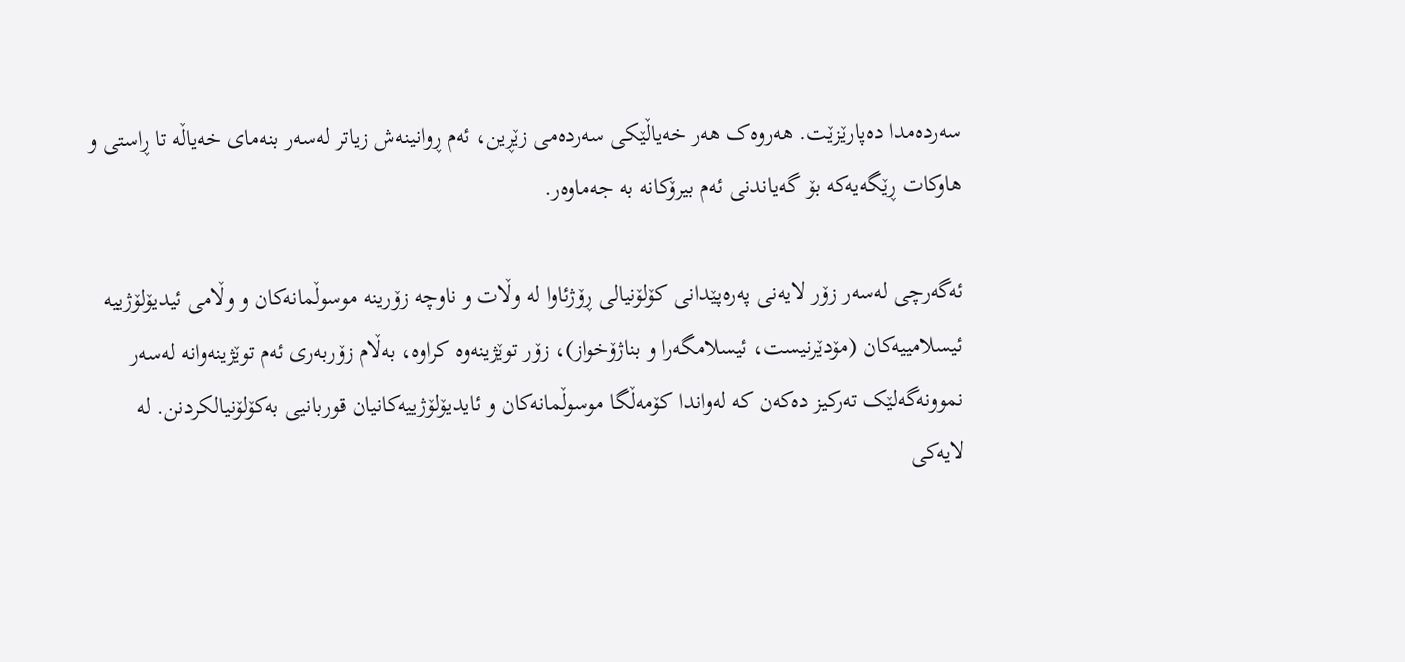سەردەمدا دەپارێزێت. هەروەک هەر خەیاڵێکی سەردەمی زێڕین، ئەم ڕوانینەش زیاتر لەسەر بنەمای خەیاڵە تا ڕاستی و هاوکات ڕێگەیەکە بۆ گەیاندنی ئەم بیرۆکانە بە جەماوەر.

ئەگەرچی لەسەر زۆر لایەنی پەرەپێدانی کۆلۆنیالی ڕۆژئاوا لە وڵات و ناوچە زۆرینە موسوڵمانەکان و وڵامی ئیدیۆلۆژییە ئیسلامییەکان (مۆدێرنیست، ئیسلامگەرا و بناژۆخواز)، زۆر توێژینەوە کراوە، بەڵام زۆربەری ئەم توێژینەوانە لەسەر نموونەگەلێک تەرکیز دەکەن کە لەواندا کۆمەڵگا موسوڵمانەکان و ئایدیۆلۆژییەکانیان قوربانیی بەکۆلۆنیالکردنن. لە لایەکی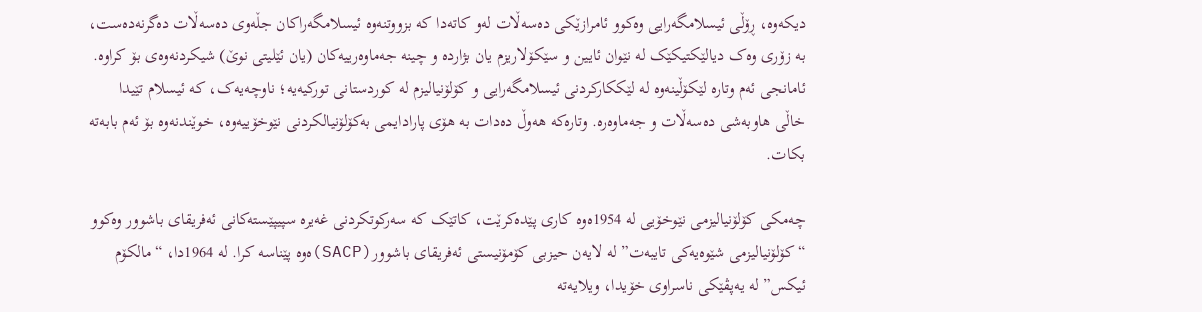دیکەوە، ڕۆڵی ئیسلامگەرایی وەکوو ئامرازێکی دەسەڵات لەو کاتەدا کە بزووتنەوە ئیسلامگەراکان جڵەوی دەسەڵات دەگرنەدەست، بە زۆری وەک دیالێکتیکێک لە نێوان ئایین و سێکۆلاریزم یان بژاردە و چینە جەماوەرییەکان (یان ئێلیتی نوێ) شیکردنەوەی بۆ کراوە. ئامانجی ئەم وتارە لێکۆڵینەوە لە لێککارکردنی ئیسلامگەرایی و کۆلۆنیالیزم لە کوردستانی تورکیەیە؛ ناوچەیەک، کە ئیسلام تێیدا خاڵی هاوبەشی دەسەڵات و جەماوەرە. وتارەکە هەوڵ دەدات بە هۆی پارادایمی بەکۆلۆنیالکردنی نێوخۆییەوە، خوێندنەوە بۆ ئەم بابەتە بکات.

چەمکی کۆلۆنیالیزمی نێوخۆیی لە 1954ەوە کاری پێدەکرێت، کاتێک کە سەرکوتکردنی غەیرە سپیپێستەکانی ئەفریقای باشوور وەکوو “کۆلۆنیالیزمی شێوەیەکی تایبەت” لە لایەن حیزبی کۆمۆنیستی ئەفریقای باشوور(SACP)ەوە پێناسە کرا. لە 1964دا، “مالکۆم ئیکس” لە یەپڤێکی ناسراوی خۆیدا، ویلایەتە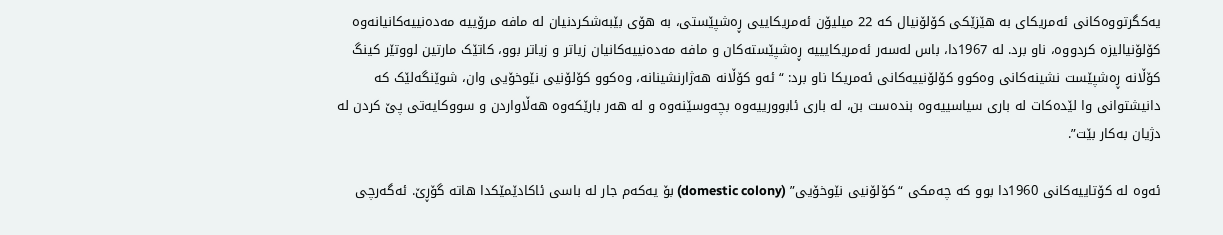یەکگرتووەکانی ئەمریکای بە هێزێکی کۆلۆنیال کە 22 میلیۆن ئەمریکاییی ڕەشپێستی، بە هۆی بێبەشکردنیان لە مافە مرۆییە مەدەنییەکانیانەوە کۆلۆنیالیزە کردووە، ناو برد. لە 1967دا، باس لەسەر ئەمریکایییە ڕەشپێستەکان و مافە مەدەنییەکانیان زیاتر و زیاتر بوو، کاتێک مارتین لووتێر کینگ کۆڵانە ڕەشپێست نشینەکانی وەکوو کۆلۆنییەکانی ئەمریکا ناو برد: “ئەو کۆڵانە هەژارنشینانە، وەکوو کۆلۆنیی نێوخۆیی وان، شوێنگەلێک کە دانیشتوانی وا لێدەکات لە باری سیاسییەوە بندەست بن، لە باری ئابوورییەوە بچەوسێنەوە و لە هەر بارێکەوە هەڵاواردن و سووکایەتی پێ کردن لە دژیان بەکار بێت”.

ئەوە لە کۆتاییەکانی 1960دا بوو کە چەمکی “کۆلۆنیی نێوخۆیی” (domestic colony) بۆ یەکەم جار لە باسی ئاکادێمێکدا هاتە گۆڕێ. ئەگەرچی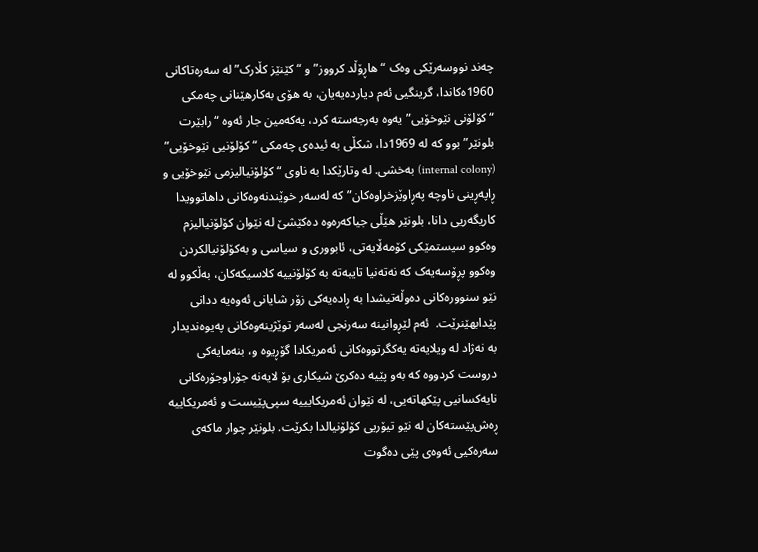چەند نووسەرێکی وەک “هاڕۆڵد کرووز” و “کێنێز کڵارک” لە سەرەتاکانی 1960ەکاندا، گرینگیی ئەم دیاردەیەیان، بە هۆی بەکارهێنانی چەمکی “کۆلۆنی نێوخۆیی”یەوە بەرجەستە کرد، یەکەمین جار ئەوە “رابێرت بلونێر” بوو کە لە 1969دا، شکڵی بە ئیدەی چەمکی “کۆلۆنیی نێوخۆیی” (internal colony) بەخشی. لە وتارێکدا بە ناوی “کۆلۆنیالیزمی نێوخۆیی و ڕاپەڕینی ناوچە پەڕاوێزخراوەکان” کە لەسەر خوێندنەوەکانی داهاتوویدا کاریگەریی دانا، بلونێر هێڵی جیاکەرەوە دەکێشێ لە نێوان کۆلۆنیالیزم وەکوو سیستمێکی کۆمەڵایەتی، ئابووری و سیاسی و بەکۆلۆنیالکردن وەکوو پڕۆسەیەک کە نەتەنیا تایبەتە بە کۆلۆنییە کلاسیکەکان، بەڵکوو لە نێو سنوورەکانی دەوڵەتیشدا بە ڕادەیەکی زۆر شایانی ئەوەیە ددانی پێدابهێنرێت.  ئەم لێڕوانینە سەرنجی لەسەر توێژینەوەکانی پەیوەندیدار بە نەژاد لە ویلایەتە یەکگرتووەکانی ئەمریکادا گۆڕیوە و، بنەمایەکی دروست کردووە کە بەو پێیە دەکرێ شیکاری بۆ لایەنە جۆراوجۆرەکانی نایەکسانیی پێکهاتەیی، لە نێوان ئەمریکایییە سپی‌پێیست و ئەمریکاییە ڕەش‌پێستەکان لە نێو تیۆریی کۆلۆنیالدا بکرێت. بلونێر چوار ماکەی سەرەکیی ئەوەی پێی دەگوت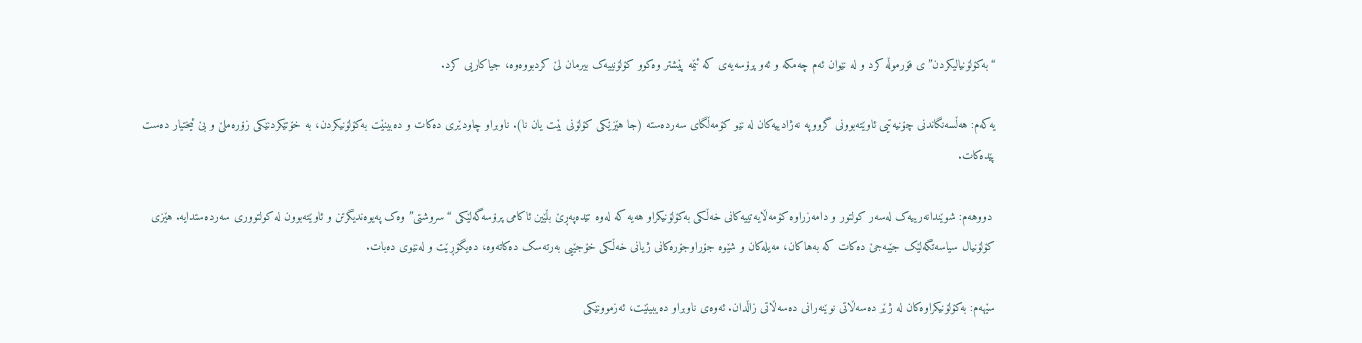“بەکۆلۆنیالیکردن”ی فۆرموڵە کرد و لە نێوان ئەم چەمکە و ئەو پرۆسەیەی کە ئێمە پێشتر وەکوو کۆلۆنییەک بیرمان لێ کردبووەوە، جیاکاریی کرد.

یەکەم: هەڵسەنگاندنی چۆنیەتیی ئاوێتەبوونی گرووپە نەژادییەکان لە نێو کۆمەڵگای سەردەستە (جا هێزێکی کۆلۆنی بێت یان نا). ناوبراو چاودێری دەکات و دەبینێت بەکۆلۆنیکردن، بە خۆتێکردنێکی زۆرەملێ و بێ ئیختیار دەست پێدەکات.

 دووهەم: شوێندانەرییەک لەسەر کولتور و دامەزراوە کۆمەڵایەتییەکانی خەڵکی بەکۆلۆنیکراو هەیە کە لەوە تێدەپەڕێ بڵێین ئاکامی پرۆسەگەلێکی “سروشتی” وەک پەیوەندیگرتن و ئاوێتەبوون لە کولتووری سەردەستدایە. هێزی کۆلۆنیال سیاسەتگەلێک جێبەجێ دەکات کە بەهاکان، مەیلەکان و شێوە جۆراوجۆرەکانی ژیانی خەڵکی خۆجێیی بەرتەسک دەکاتەوە، دەیگۆڕێت و لەنێوی دەبات.

سێهەم: بەکۆلۆنیکراوەکان لە ژێر دەسەڵاتی نوێنەرانی دەسەڵاتی زاڵدان. ئەوەی ناوبراو دەیبینێت، ئەزموونێکی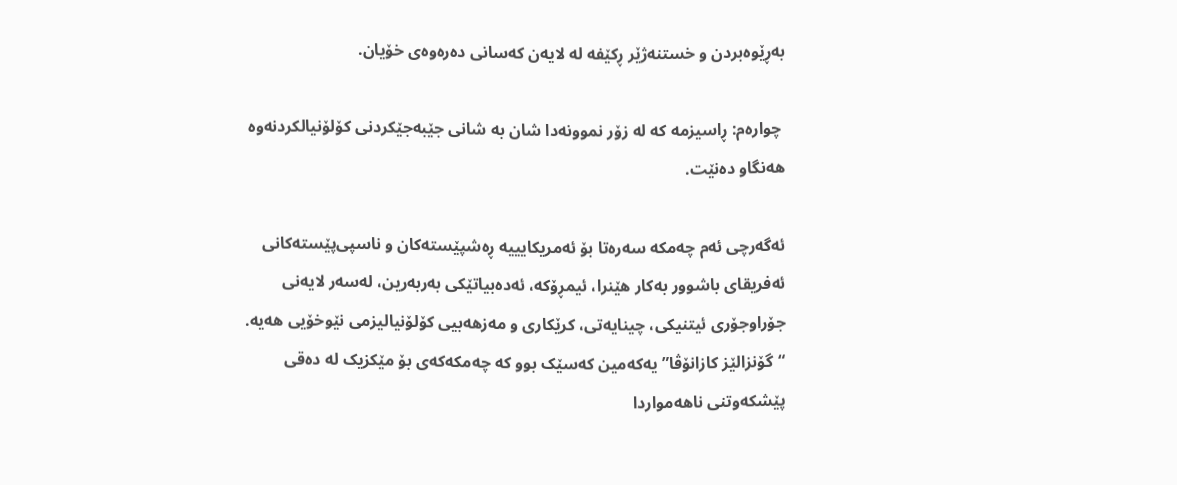بەڕێوەبردن و خستنەژێر ڕکێفە لە لایەن کەسانی دەرەوەی خۆیان.

 چوارەم: ڕاسیزمە کە لە زۆر نموونەدا شان بە شانی جێبەجێکردنی کۆلۆنیالکردنەوە هەنگاو دەنێت.

ئەگەرچی ئەم چەمکە سەرەتا بۆ ئەمریکایییە ڕەشپێستەکان و ناسپی‌پێستەکانی ئەفریقای باشوور بەکار هێنرا، ئیمڕۆکە، ئەدەبیاتێکی بەربەرین، لەسەر لایەنی جۆراوجۆری ئیتنیکی، چینایەتی، کرێکاری و مەزهەبیی کۆلۆنیالیزمی نێوخۆیی هەیە. “گۆنزالێز کازانۆڤا” یەکەمین کەسێک بوو کە چەمکەکەی بۆ مێکزیک لە دەقی پێشکەوتنی ناهەمواردا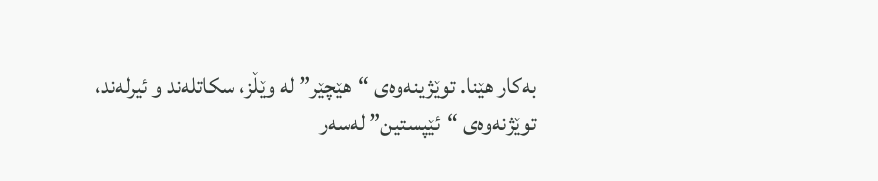بەکار هێنا. توێژینەوەی “هێچێر” لە وێڵز، سکاتلەند و ئیرلەند، توێژنەوەی “ئێپستین” لەسەر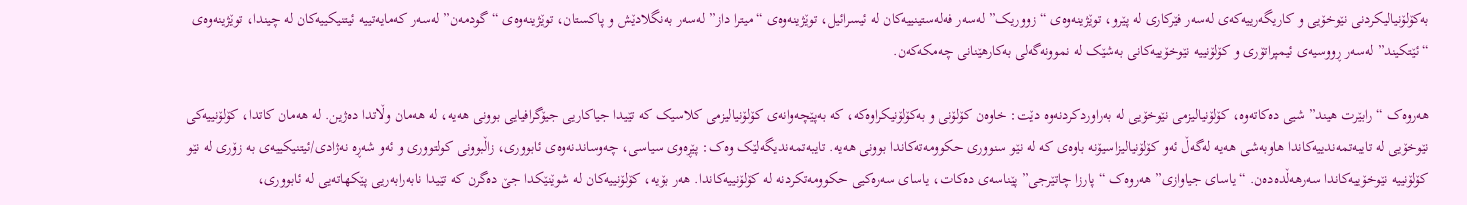بەکۆلۆنیالیکردنی نێوخۆیی و کاریگەرییەکەی لەسەر فێرکاری لە پێرو، توێژینەوەی “زووریک” لەسەر فەلەستینییەکان لە ئیسرائیل، توێژینەوەی “میترا داز” لەسەر بەنگلادێش و پاکستان، توێژینەوەی “گودمەن” لەسەر کەمایەتییە ئیتنیکییەکان لە چیندا، توێژینەوەی “ئێتکیند” لەسەر ڕووسیەی ئیمپراتۆری و کۆلۆنییە نێوخۆییەکانی بەشێک لە نموونەگەلی بەکارهێنانی چەمکەکەن.

هەروەک “رابێرت هیند” شیی دەکاتەوە، کۆلۆنیالیزمی نێوخۆیی لە بەراوردکردنەوە دێت: خاوەن کۆلۆنی و بەکۆلۆنیکراوەکە، کە بەپێچەوانەی کۆلۆنیالیزمی کلاسیک کە تێیدا جیاکاریی جیۆگرافیایی بوونی هەیە، لە هەمان وڵاتدا دەژین. لە هەمان کاتدا، کۆلۆنییەکی نێوخۆیی لە تایبەتمەندییەکاندا هاوبەشی هەیە لەگەڵ ئەو کۆلۆنیالیزاسیۆنە باوەی کە لە نێو سنووری حکوومەتەکاندا بوونی هەیە. تایبەتمەندیگەلێک وەک: پێڕەوی سیاسی، چەوساندنەوەی ئابووری، زاڵبوونی کولتووری و ئەو شەڕە نەژادی/ئیتنیکییەی بە زۆری لە نێو کۆلۆنییە نێوخۆییەکاندا سەرهەڵدەدەن. “یاسای جیاوازی” هەروەک “پارزا چاتێرجی” پێناسەی دەکات، یاسای سەرەکیی حکوومەتکردنە لە کۆلۆنییەکاندا. هەر بۆیە، کۆلۆنییەکان لە شوێنێکدا جێ دەگرن کە تێیدا نابەرابەریی پێکهاتەیی لە ئابووری،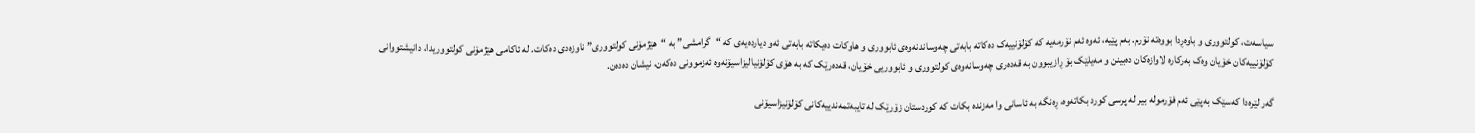سیاسەت، کولتووری و باوەڕدا بووەتە نۆرم. بەم پێیە، ئەوە ئەم نۆرمەیە کە کۆلۆنییەک دەکاتە بابەتی چەوساندنەوەی ئابووری و هاوکات دەیکاتە بابەتی ئەو دیاردەیەی کە “گرامشی” بە “هێژمۆنی کولتووری” ناوزەدی دەکات. لە ئاکامی هێژمۆنی کولتووریدا، دانیشتووانی کۆلۆنییەکان خۆیان وەک بەرکارە لاوازەکان دەبینن و مەیلێک بۆ ڕازیبوون بە قەدەری چەوسانەوەی کولتووری و ئابووریی خۆیان، قەدەرێک کە بە هۆی کۆلۆنیالیزاسیۆنەوە ئەزموونی دەکەن، نیشان دەدەن.

گەر لێرەدا کەسێک بەپێی ئەم فۆرمولە بیر لە پرسی کورد بکاتەوە، ڕەنگە بە ئاسانی وا مەزندە بکات کە کوردستان زۆرێک لە تایبەتمەندییەکانی کۆلۆنیزاسیۆنی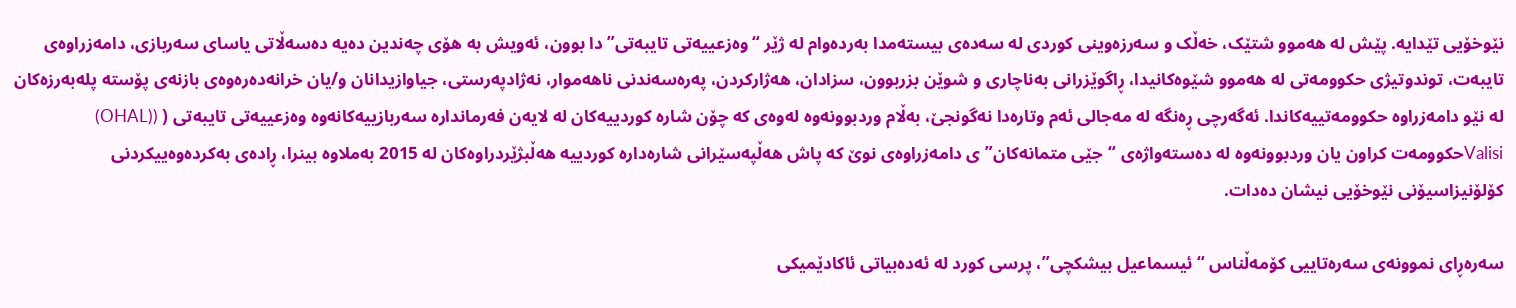نێوخۆیی تێدایە. پێش لە هەموو شتێک، خەڵک و سەرزەوینی کوردی لە سەدەی بیستەمدا بەردەوام لە ژێر “وەزعییەتی تایبەتی”دا بوون، ئەویش بە هۆی چەندین دەیە دەسەڵاتی یاسای سەربازی، دامەزراوەی تایبەت، توندوتیژی حکوومەتی لە هەموو شێوەکانیدا، ڕاگوێزرانی بەناچاری و شوێن بزربوون، سزادان، هەژارکردن، پەرەسەندنی ناهەموار، نەژادپەرستی، جیاوازیدانان و/یان خرانەدەرەوەی بازنەی پۆستە پلەبەرزەکان لە نێو دامەزراوە حکوومەتییەکاندا. ئەگەرچی ڕەنگە لە مەجالی ئەم وتارەدا نەگونجێ، بەڵام وردبوونەوە لەوەی کە چۆن شارە کوردییەکان لە لایەن فەرماندارە سەربازییەکانەوە وەزعییەتی تایبەتی ( ((OHAL) Valisiحکوومەت کراون یان وردبوونەوە لە دەستەواژەی “جێی متمانەکان”ی دامەزراوەی نوێ کە پاش هەڵپەسێرانی شارەدارە کوردییە هەڵبژێردراوەکان لە 2015 بەملاوە بینرا، ڕادەی بەکردەوەییکردنی کۆلۆنیزاسیۆنی نێوخۆیی نیشان دەدات.

سەرەڕای نموونەی سەرەتاییی کۆمەڵناس “ئیسماعیل بیشکچی”، پرسی کورد لە ئەدەبیاتی ئاکادێمیکی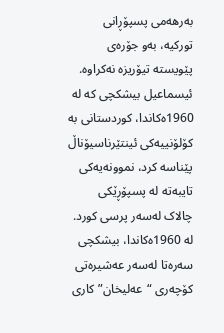بەرهەمی پسپۆڕانی تورکیە، بەو جۆرەی پێویستە تیۆریزە نەکراوە. ئیسماعیل بیشکچی کە لە 1960ەکاندا، کوردستانی بە کۆلۆنییەکی ئینتێرناسیۆناڵ پێناسە کرد، نموونەیەکی تایبەتە لە پسپۆڕێکی چالاک لەسەر پرسی کورد. لە 1960ەکاندا، بیشکچی سەرەتا لەسەر عەشیرەتی کۆچەری “عەلیخان” کاری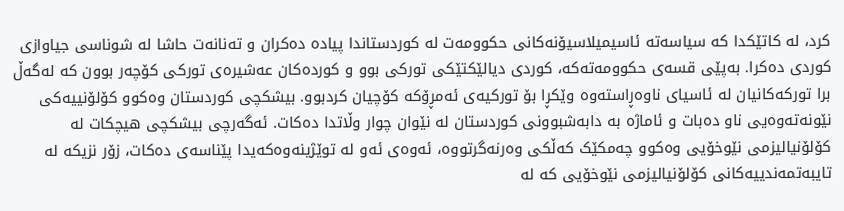کرد، لە کاتێکدا کە سیاسەتە ئاسیمیلاسیۆنەکانی حکوومەت لە کوردستاندا پیادە دەکران و تەنانەت حاشا لە شوناسی جیاوازی کوردی دەکرا. بەپێی قسەی حکوومەتەکە، کوردی دیالێکتێکی تورکی بوو و کوردەکان عەشیرەی تورکی کۆچەر بوون کە لەگەڵ برا تورکەکانیان لە ئاسیای ناوەڕاستەوە وێکڕا بۆ تورکیەی ئەمڕۆکە کۆچیان کردبوو. بیشکچی کوردستان وەکوو کۆلۆنییەکی نێونەتەوەیی ناو دەبات و ئاماژە بە دابەشبوونی کوردستان لە نێوان چوار وڵاتدا دەکات. ئەگەرچی بیشکچی هیچکات لە کۆلۆنیالیزمی نێوخۆیی وەکوو چەمکێک کەڵکی وەرنەگرتووە، ئەوەی ئەو لە توێژینەوەکەیدا پێناسەی دەکات، زۆر نزیکە لە تایبەتمەندییەکانی کۆلۆنیالیزمی نێوخۆیی کە لە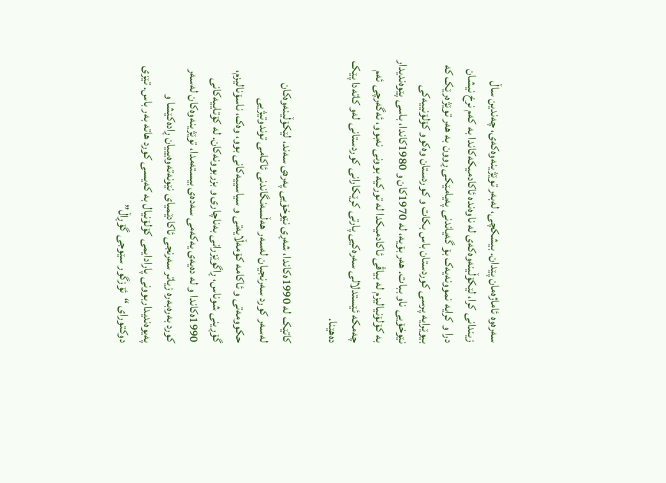سەرەوە ئاماژەمان پێدان. بیشکچی، لەبەر توێژینەوەکەی، چەندین ساڵ زیندانی کرا، لێکۆڵینەوەکەی لە ناوەندە ئاکادمیکەکاندا بە کەم نرخ نیشان درا و کرایە نموونەیەک بۆ گەیاندنی پەیامێکی ڕوون بە هەر توێژەرێک کە بیوێرایە پرسی کوردستان باس بکات و کوردستان وەکوو کۆلۆنییەکی نێوخۆیی ناو ببات. هەر بۆیە، لە 1970کان و 1980کاندا، باسی پێوەندیدار بە کۆلۆنیالیزم لە بیاڤی ئاکادمیکدا لە تورکیە بوونی نەبوو، ئەگەرچی ئەم چەمکە ئێستدلالی سەرەکیی پارتی کرێکارانی کوردستانی لەو کاتەدا پێک دەهێنا.

کاتێک لە 1990ەکاندا، شەڕی نێوخۆیی پەرەی سەند، لێکۆڵینەوەکان لەسەر کورد سەرنجیان لەسەر هەڵسەنگاندنی ئاکامی توندوتیژیی حکوومەتی و ئاکامە کۆمەڵایەتی و سیاسییەکانی بوو، وەک، ناسۆنالیزم، گۆڕینی شوناس، ڕاگوێزرانی بەناچاری و بزربوونەکان. لە کۆتاییەکانی 1990ەکاندا و لە دەیەی یەکەمی سەدەی بیستەمدا، توێژینەوەکان لەسەر کورد بەرەبەرە زیاتر سەرنجی ئاکادێمیای نێونەتەوەیییان ڕادەکێشا و پەیوەندیداربوونی پارادایمی کۆلۆنیال بە کەیسی کورد هاتە بەر باس. تێزی دوکتورای “ئۆزگور سێوجی گۆڕاڵ”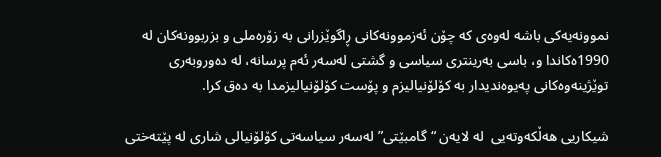نموونەیەکی باشە لەوەی کە چۆن ئەزموونەکانی ڕاگوێزرانی بە زۆرەملی و بزربوونەکان لە 1990ەکاندا و، باسی بەرینتری سیاسی و گشتی لەسەر ئەم پرسانە، لە دەوروبەری توێژینەوەکانی پەیوەندیدار بە کۆلۆنیالیزم و پۆست کۆلۆنیالیزمدا بە دەق کرا.

شیکاریی هەڵکەوتەیی  لە لایەن “گامبێتی” لەسەر سیاسەتی کۆلۆنیالی شاری لە پێتەختی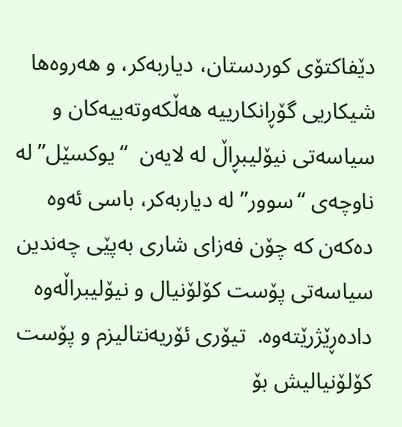دێفاکتۆی کوردستان، دیاربەکر، و هەروەها شیکاریی گۆڕانکارییە هەڵکەوتەییەکان و سیاسەتی نیۆلیبڕاڵ لە لایەن  “یوکسێل” لە ناوچەی “سوور” لە دیاربەکر، باسی ئەوە دەکەن کە چۆن فەزای شاری بەپێی چەندین سیاسەتی پۆست کۆلۆنیال و نیۆلیبراڵەوە دادەڕێژرێتەوە.  تیۆری ئۆریەنتالیزم و پۆست کۆلۆنیالیش بۆ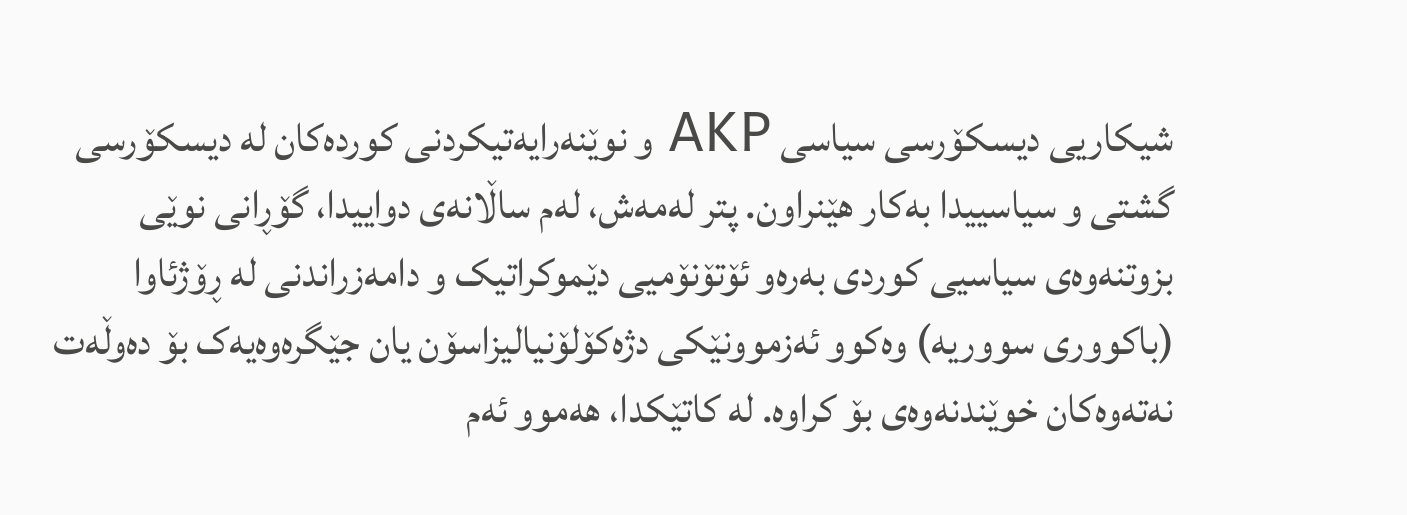شیکاریی دیسکۆرسی سیاسی AKP و نوێنەرایەتیکردنی کوردەکان لە دیسکۆرسی گشتی و سیاسییدا بەکار هێنراون. پتر لەمەش، لەم ساڵانەی دواییدا، گۆڕانی نوێی بزوتنەوەی سیاسیی کوردی بەرەو ئۆتۆنۆمیی دێموکراتیک و دامەزراندنی لە ڕۆژئاوا (باکووری سووریە) وەکوو ئەزموونێکی دژەکۆلۆنیالیزاسۆن یان جێگرەوەیەک بۆ دەوڵەت نەتەوەکان خوێندنەوەی بۆ کراوە. لە کاتێکدا، هەموو ئەم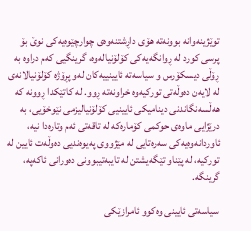توێژینەوانە بوونەتە هۆی داڕشتنەوەی چوارچێوەیەکی نوێ بۆ پرسی کورد لە ڕوانگەیەکی کۆلۆنیالەوە، گرینگیی کەم دراوە بە ڕۆڵی دیسکۆرس و سیاسەتە ئایینییەکان لەو پڕۆژە کۆلۆنیالانەی لە لایەن دەوڵەتی تورکیەوە خراونەتە ڕوو. لە کاتێکدا ڕوونە کە هەڵسەنگاندنی دینامیکی ئایینیی کۆلۆنیالیزمی نێوخۆیی، بە درێژایی ماوەی حوکمی کۆمارەکە لە تاقەتی ئەم وتارەدا نیە، ئاوردانەوەیەکی سەرەتایی لە مێژووی پەیوەندیی دەوڵەت ئایین لە تورکیە، لە پێناو تێگەیشتن لە تایبەتیبوونی دەورانی ئاکەپە، گرینگە.

سیاسەتی ئایینی وەکوو ئامرازێکی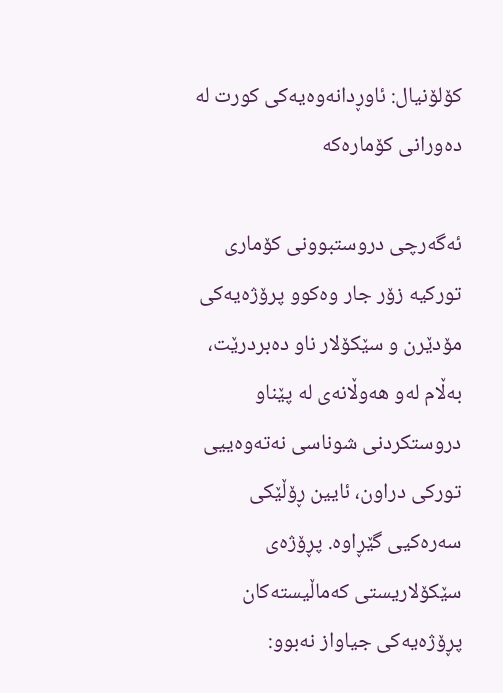کۆلۆنیال: ئاوڕدانەوەیەکی کورت لە دەورانی کۆمارەکە

ئەگەرچی دروستبوونی کۆماری تورکیە زۆر جار وەکوو پرۆژەیەکی مۆدێرن و سێکۆلار ناو دەبردرێت، بەڵام لەو هەوڵانەی لە پێناو دروستکردنی شوناسی نەتەوەییی تورکی دراون، ئایین ڕۆڵێکی سەرەکیی گێڕاوە. پڕۆژەی سێکۆلاریستی کەماڵیستەکان پڕۆژەیەکی جیاواز نەبوو: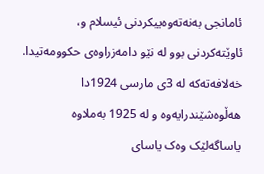ئامانجی بەنەتەوەییکردنی ئیسلام و، ئاوێتەکردنی بوو لە نێو دامەزراوەی حکوومەتیدا. خەلافەتەکە لە 3ی مارسی 1924دا هەڵوەشێندرایەوە و لە 1925 بەملاوە یاساگەلێک وەک یاسای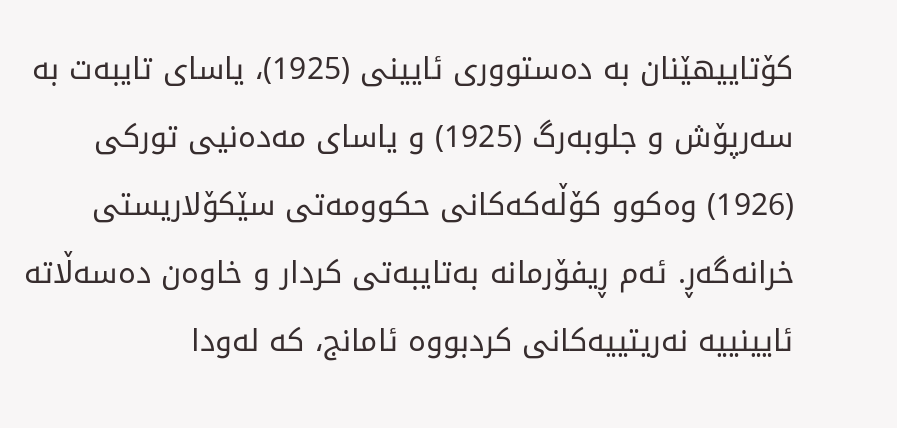کۆتاییهێنان بە دەستووری ئایینی (1925)، یاسای تایبەت بە سەرپۆش و جلوبەرگ (1925) و یاسای مەدەنیی تورکی (1926) وەکوو کۆڵەکەکانی حکوومەتی سێکۆلاریستی خرانەگەڕ. ئەم ڕیفۆرمانە بەتایبەتی کردار و خاوەن دەسەڵاتە ئایینییە نەریتییەکانی کردبووە ئامانج، کە لەودا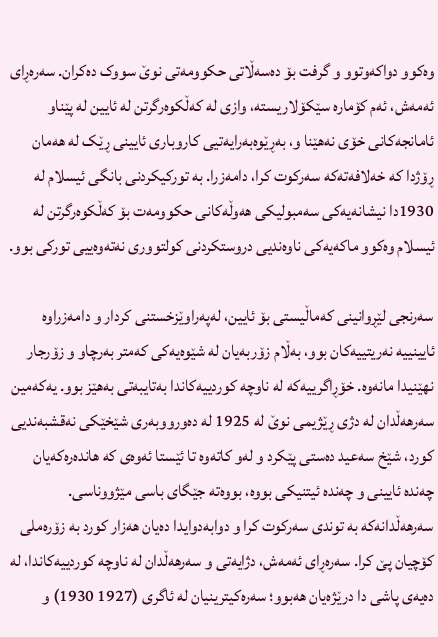وەکوو دواکەوتوو و گرفت بۆ دەسەڵاتی حکوومەتی نوێ سووک دەکران. سەرەڕای ئەمەش، ئەم کۆمارە سێکۆلاریستە، وازی لە کەڵکوەرگرتن لە ئایین لە پێناو ئامانجەکانی خۆی نەهێنا و، بەڕێوەبەرایەتیی کاروباری ئایینی ڕێک لە هەمان ڕۆژدا کە خەلافەتەکە سەرکوت کرا، دامەزرا. بە تورکیکردنی بانگی ئیسلام لە 1930دا نیشانەیەکی سەمبولیکی هەوڵەکانی حکوومەت بۆ کەڵکوەرگرتن لە ئیسلام وەکوو ماکەیەکی ناوەندیی دروستکردنی کولتووری نەتەوەییی تورکی بوو.

سەرنجی لێڕوانینی کەماڵیستی بۆ ئایین، لەپەراوێزخستنی کردار و دامەزراوە ئایینییە نەریتییەکان بوو، بەڵام زۆربەیان لە شێوەیەکی کەمتر بەرچاو و زۆرجار نهێنیدا مانەوە. خۆڕاگرییەکە لە ناوچە کوردییەکاندا بەتایبەتی بەهێز بوو. یەکەمین سەرهەڵدان لە دژی ڕێژیمی نوێ لە 1925 لە دەورووبەری شێخێکی نەقشبەندیی کورد، شێخ سەعید دەستی پێکرد و لەو کاتەوە تا ئێستا ئەوەی کە هاندەرەکەیان چەندە ئایینی و چەندە ئیتنیکی بووە، بووەتە جێگای باسی مێژووناسی. سەرهەڵدانەکە بە توندی سەرکوت کرا و دوابەدوایدا دەیان هەزار کورد بە زۆرەملی کۆچیان پێ کرا. سەرەڕای ئەمەش، دژایەتی و سەرهەڵدان لە ناوچە کوردییەکاندا، لە دەیەی پاشی دا درێژەیان هەبوو؛ سەرەکیترینیان لە ئاگری (1927 1930) و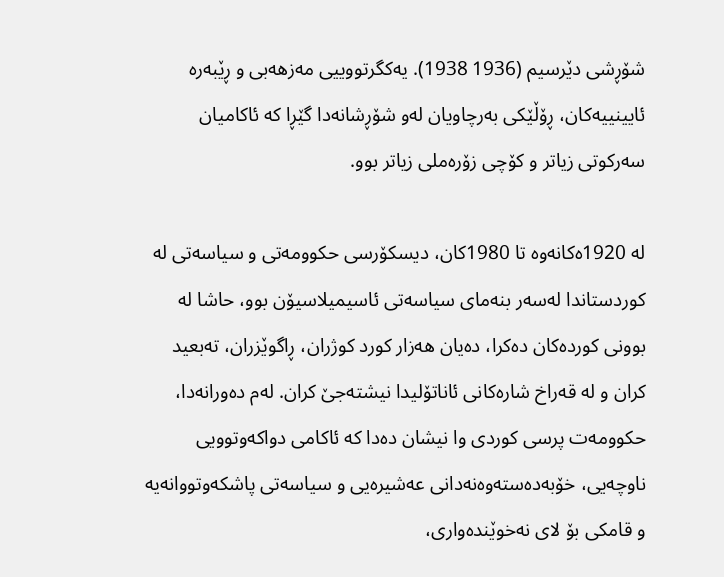شۆڕشی دێرسیم (1936 1938). یەکگرتووییی مەزهەبی و ڕێبەرە ئایینییەکان، ڕۆڵێکی بەرچاویان لەو شۆڕشانەدا گێڕا کە ئاکامیان سەرکوتی زیاتر و کۆچی زۆرەملی زیاتر بوو.

لە 1920ەکانەوە تا 1980کان، دیسکۆرسی حکوومەتی و سیاسەتی لە کوردستاندا لەسەر بنەمای سیاسەتی ئاسیمیلاسیۆن بوو، حاشا لە بوونی کوردەکان دەکرا، دەیان هەزار کورد کوژران، ڕاگوێزران، تەبعید کران و لە قەراخ شارەکانی ئاناتۆلیدا نیشتەجێ کران. لەم دەورانەدا، حکوومەت پرسی کوردی وا نیشان دەدا کە ئاکامی دواکەوتوویی ناوچەیی، خۆبەدەستەوەنەدانی عەشیرەیی و سیاسەتی پاشکەوتووانەیە و قامکی بۆ لای نەخوێندەواری،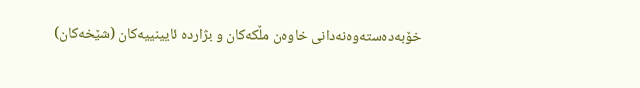خۆبەدەستەوەنەدانی خاوەن مڵکەکان و بژاردە ئایینییەکان (شێخەکان)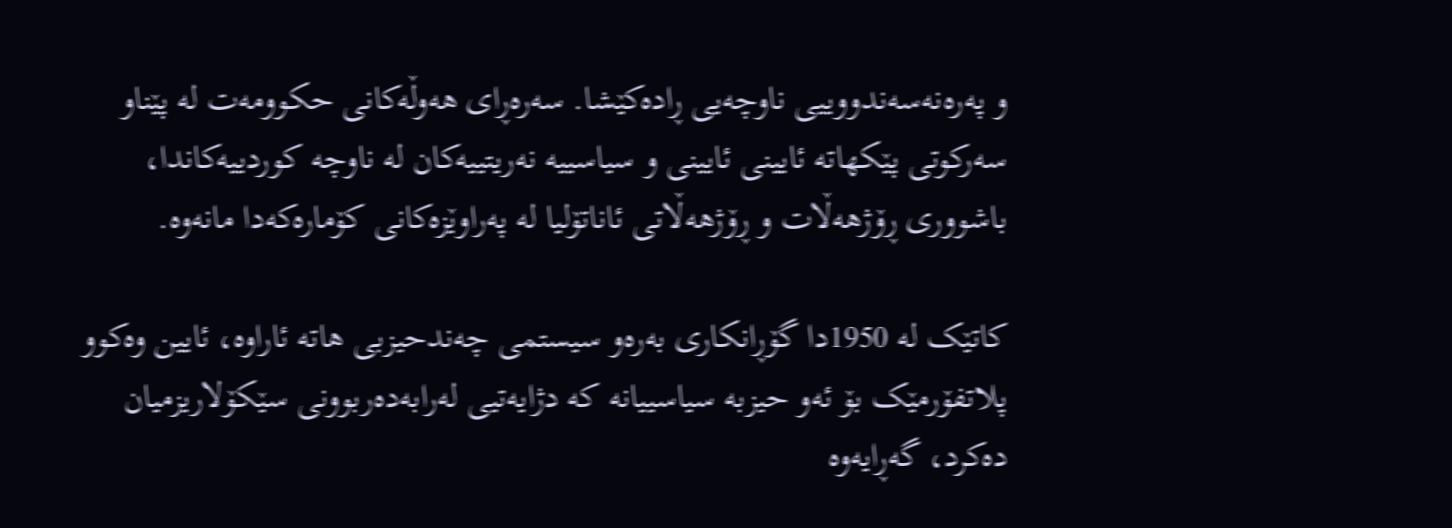و پەرەنەسەندووییی ناوچەیی ڕادەکێشا. سەرەڕای هەوڵەکانی حکوومەت لە پێناو سەرکوتی پێکهاتە ئایینی ئایینی و سیاسییە نەریتییەکان لە ناوچە کوردییەکاندا، باشووری ڕۆژهەڵات و ڕۆژهەڵاتی ئاناتۆلیا لە پەراوێزەکانی کۆمارەکەدا مانەوە.

کاتێک لە 1950دا گۆڕانکاری بەرەو سیستمی چەندحیزبی هاتە ئاراوە، ئایین وەکوو پلاتفۆرمێک بۆ ئەو حیزبە سیاسییانە کە دژایەتیی لەرابەدەربوونی سێکۆلاریزمیان دەکرد، گەڕایەوە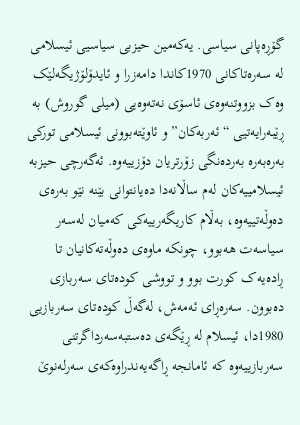گۆڕەپانی سیاسی. یەکەمین حیزبی سیاسیی ئیسلامی لە سەرەتاکانی 1970کاندا دامەزرا و ئایدۆلۆژیگەلێک وەک بزووتنەوەی ئاسۆی نەتەوەیی (میلی گوروش) بە ڕێبەرایەتیی “ئەربەکان” و ئاوێتەبوونی ئیسلامی تورکی بەرەبەرە بەردەنگی زۆرتریان دۆزییەوە. ئەگەرچی حیزبە ئیسلامییەکان لەم ساڵانەدا دەیانتوانی بێنە نێو بەرەی دەوڵەتییەوە، بەڵام کاریگەرییەکی کەمیان لەسەر سیاسەت هەبوو، چونکە ماوەی دەوڵەتەکانیان تا ڕادەیەک کورت بوو و تووشی کودەتای سەربازی دەبوون. سەرەڕای ئەمەش، لەگەڵ کودەتای سەربازیی 1980دا، ئیسلام لە ڕێگەی دەستبەسەرداگرتنی سەربازییەوە کە ئامانجە ڕاگەیەندراوەکەی سەرلەنوێ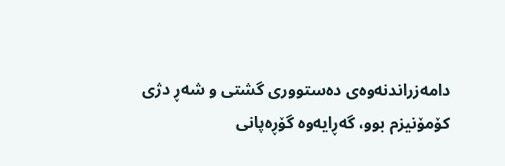دامەزراندنەوەی دەستووری گشتی و شەڕ دژی کۆمۆنیزم بوو، گەڕایەوە گۆڕەپانی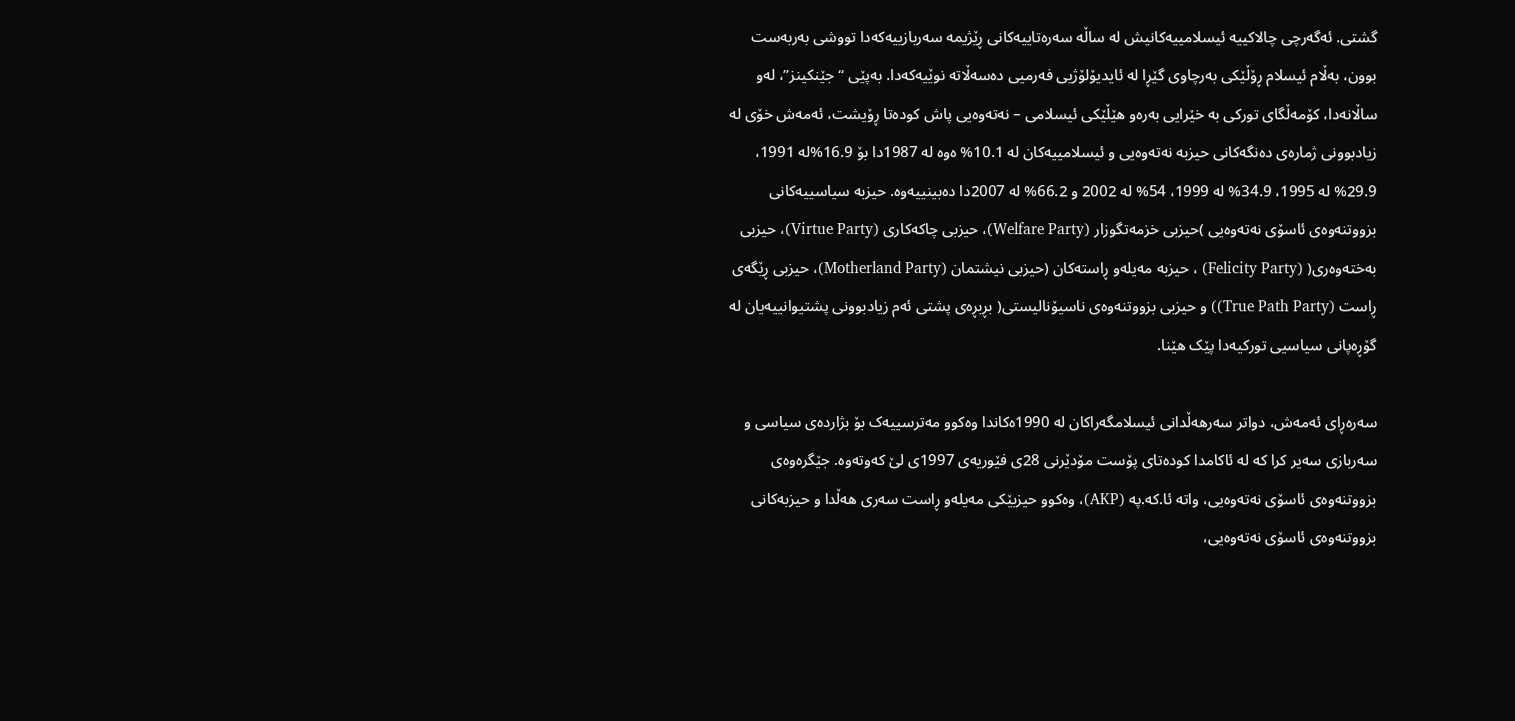گشتی. ئەگەرچی چالاکییە ئیسلامییەکانیش لە ساڵە سەرەتاییەکانی ڕێژیمە سەربازییەکەدا تووشی بەربەست بوون، بەڵام ئیسلام ڕۆڵێکی بەرچاوی گێڕا لە ئایدیۆلۆژیی فەرمیی دەسەڵاتە نوێیەکەدا. بەپێی “جێنکینز”، لەو ساڵانەدا، کۆمەڵگای تورکی بە خێرایی بەرەو هێڵێکی ئیسلامی – نەتەوەیی پاش کودەتا ڕۆیشت، ئەمەش خۆی لە زیادبوونی ژمارەی دەنگەکانی حیزبە نەتەوەیی و ئیسلامییەکان لە 10.1% ەوە لە 1987دا بۆ 16.9%لە 1991، 29.9% لە 1995، 34.9% لە 1999، 54% لە 2002 و 66.2% لە 2007دا دەبینییەوە. حیزبە سیاسییەکانی بزووتنەوەی ئاسۆی نەتەوەیی )حیزبی خزمەتگوزار (Welfare Party)، حیزبی چاکەکاری (Virtue Party)، حیزبی بەختەوەری( (Felicity Party) ، حیزبە مەیلەو ڕاستەکان (حیزبی نیشتمان (Motherland Party)، حیزبی ڕێگەی ڕاست (True Path Party)) و حیزبی بزووتنەوەی ناسیۆنالیستی( بڕبڕەی پشتی ئەم زیادبوونی پشتیوانییەیان لە گۆڕەپانی سیاسیی تورکیەدا پێک هێنا.

سەرەڕای ئەمەش، دواتر سەرهەڵدانی ئیسلامگەراکان لە 1990ەکاندا وەکوو مەترسییەک بۆ بژاردەی سیاسی و سەربازی سەیر کرا کە لە ئاکامدا کودەتای پۆست مۆدێرنی 28ی فێوریەی 1997ی لێ کەوتەوە. جێگرەوەی بزووتنەوەی ئاسۆی نەتەوەیی، واتە ئا.کە.پە (AKP)، وەکوو حیزبێکی مەیلەو ڕاست سەری هەڵدا و حیزبەکانی بزووتنەوەی ئاسۆی نەتەوەیی،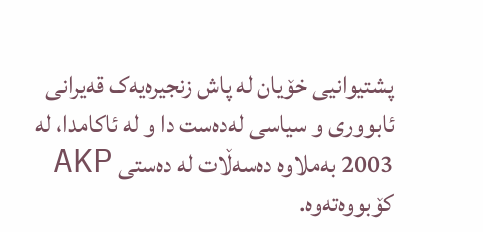پشتیوانیی خۆیان لە پاش زنجیرەیەک قەیرانی ئابووری و سیاسی لەدەست دا و لە ئاکامدا، لە 2003 بەملاوە دەسەڵات لە دەستی AKP کۆبووەتەوە.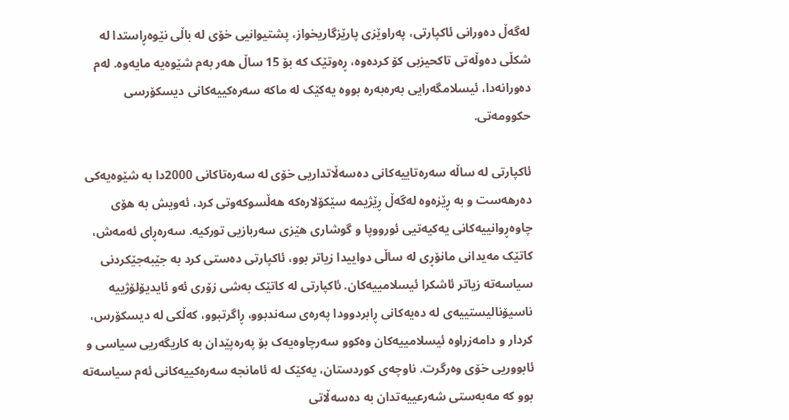لەگەڵ دەورانی ئاکپارتی، پەراوێزی پارێزگاریخواز، پشتیوانیی خۆی لە باڵی نێوەڕاستدا لە شکڵی دەوڵەتی تاکحیزبی کۆ کردەوە، ڕەوتێک کە بۆ 15 ساڵ هەر بەم شێوەیە مایەوە. لەم دەورانەدا، ئیسلامگەرایی بەرەبەرە بووە یەکێک لە ماکە سەرەکییەکانی دیسکۆرسی حکوومەتی.

ئاکپارتی لە ساڵە سەرەتاییەکانی دەسەڵاتداریی خۆی لە سەرەتاکانی 2000دا بە شێوەیەکی دەرهەست و بە ڕێزەوە لەگەڵ ڕێژیمە سێکۆلارەکە هەڵسوکەوتی کرد، ئەویش بە هۆی چاوەڕوانییەکانی یەکیەتیی ئورووپا و گوشاری هێزی سەربازیی تورکیە. سەرەڕای ئەمەش، کاتێک مەیدانی مانۆڕی لە ساڵی دواییدا زیاتر بوو، ئاکپارتی دەستی کرد بە جێبەجێکردنی سیاسەتە زیاتر ئاشکرا ئیسلامییەکان. ئاکپارتی لە کاتێک بەشی زۆری ئەو ئایدیۆلۆژییە ناسیۆنالیستییەی لە دەیەکانی ڕابردوودا پەرەی سەندبوو، ڕاگرتبوو، کەڵکی لە دیسکۆرس، کردار و دامەزراوە ئیسلامییەکان وەکوو سەرچاوەیەک بۆ پەرەپێدان بە کاریگەریی سیاسی و ئابووریی خۆی وەرگرت. ناوچەی کوردستان، یەکێک لە ئامانجە سەرەکییەکانی ئەم سیاسەتە بوو کە مەبەستی شەرعییەتدان بە دەسەڵاتی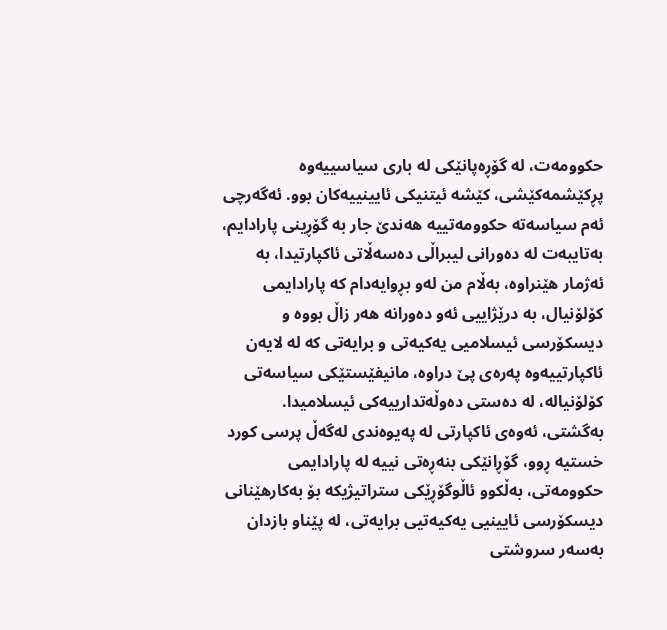حکوومەت، لە گۆڕەپانێکی لە باری سیاسییەوە پڕکێشمەکێشی، کێشە ئیتنیکی ئایینییەکان بوو. ئەگەرچی ئەم سیاسەتە حکوومەتییە هەندێ جار بە گۆڕینی پارادایم، بەتایبەت لە دەورانی لیبراڵی دەسەڵاتی ئاکپارتیدا، بە ئەژمار هێنراوە، بەڵام من لەو بڕوایەدام کە پارادایمی کۆلۆنیال، بە درێژاییی ئەو دەورانە هەر زاڵ بووە و دیسکۆرسی ئیسلامیی یەکیەتی و برایەتی کە لە لایەن ئاکپارتییەوە پەرەی پێ دراوە، مانیفێستێکی سیاسەتی کۆلۆنیالە، لە دەستی دەوڵەتدارییەکی ئیسلامیدا. بەگشتی، ئەوەی ئاکپارتی لە پەیوەندی لەگەڵ پرسی کورد خستیە ڕوو، گۆڕانێکی بنەڕەتی نییە لە پارادایمی حکوومەتی، بەڵکوو ئاڵوگۆڕێکی ستراتیژیکە بۆ بەکارهێنانی دیسکۆرسی ئایینیی یەکیەتیی برایەتی، لە پێناو بازدان بەسەر سروشتی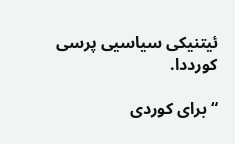ئیتنیکی سیاسیی پرسی کورددا.

“برای کوردی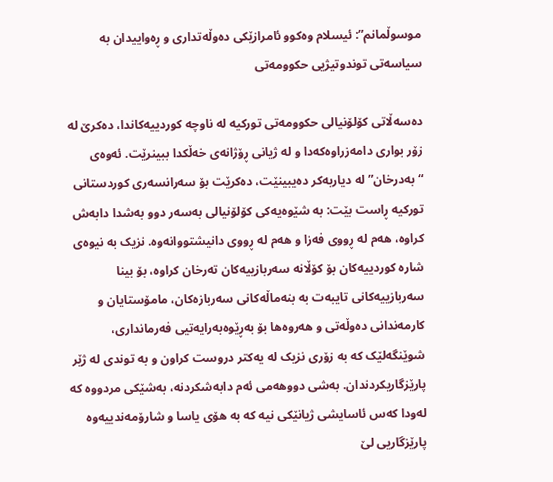موسوڵمانم”: ئیسلام وەکوو ئامرازێکی دەوڵەتداری و ڕەواییدان بە سیاسەتی توندوتیژیی حکوومەتی

دەسەڵاتی کۆلۆنیالی حکوومەتی تورکیە لە ناوچە کوردییەکاندا، دەکرێ لە زۆر بواری دامەزراوەکەدا و لە ژیانی ڕۆژانەی خەڵکدا ببینرێت. ئەوەی “بەدرخان” لە دیاربەکر دەیبینێت، دەکرێت بۆ سەرانسەری کوردستانی تورکیە ڕاست بێت: بە شێوەیەکی کۆلۆنیالی بەسەر دوو بەشدا دابەش کراوە، هەم لە ڕووی فەزا و هەم لە ڕووی دانیشتووانەوە. نزیک بە نیوەی شارە کوردییەکان بۆ کۆڵانە سەربازییەکان تەرخان کراوە، بۆ بینا سەربازییەکانی تایبەت بە بنەماڵەکانی سەربازەکان، مامۆستایان و کارمەندانی دەوڵەتی و هەروەها بۆ بەڕێوەبەرایەتیی فەرمانداری، شوێنگەلێک کە بە زۆری نزیک لە یەکتر دروست کراون و بە توندی لە ژێر پارێزگاریکردندان. بەشی دووهەمی ئەم دابەشکردنە، بەشێکی مردووە کە لەودا کەس ئاسایشی ژیانێکی نیە کە بە هۆی یاسا و شارۆمەندییەوە پارێزگاریی لێ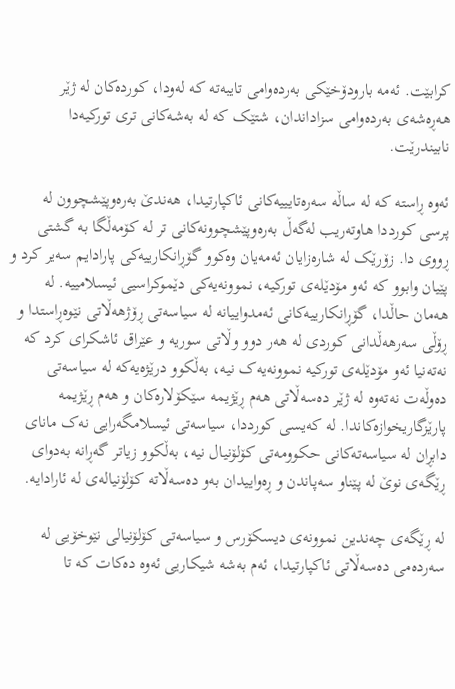کرابێت. ئەمە بارودۆخێکی بەردەوامی تایبەتە کە لەودا، کوردەکان لە ژێر هەڕەشەی بەردەوامی سزاداندان، شتێک کە لە بەشەکانی تری تورکیەدا نابیندرێت.

ئەوە ڕاستە کە لە ساڵە سەرەتایییەکانی ئاکپارتیدا، هەندێ بەرەوپێشچوون لە پرسی کورددا هاوتەریب لەگەڵ بەرەوپێشچوونەکانی تر لە کۆمەڵگا بە گشتی ڕووی دا. زۆرێک لە شارەزایان ئەمەیان وەکوو گۆڕانکارییەکی پارادایم سەیر کرد و پێیان وابوو کە ئەو مۆدێلەی تورکیە، نموونەیەکی دێموکراسیی ئیسلامییە. لە هەمان حاڵدا، گۆڕانکارییەکانی ئەمدواییانە لە سیاسەتی ڕۆژهەڵاتی نێوەڕاستدا و ڕۆڵی سەرهەڵدانی کوردی لە هەر دوو وڵاتی سوریە و عێراق ئاشکرای کرد کە نەتەنیا ئەو مۆدێلەی تورکیە نموونەیەک نیە، بەڵکوو درێژەیەکە لە سیاسەتی دەوڵەت نەتەوە لە ژێر دەسەڵاتی هەم ڕێژیمە سێکۆلارەکان و هەم ڕێژیمە پارێزگاریخوازەکاندا. لە کەیسی کورددا، سیاسەتی ئیسلامگەرایی نەک مانای دابڕان لە سیاسەتەکانی حکوومەتی کۆلۆنیال نیە، بەڵکوو زیاتر گەڕانە بەدوای ڕێگەی نوێ لە پێناو سەپاندن و ڕەواییدان بەو دەسەڵاتە کۆلۆنیالەی لە ئارادایە.

لە ڕێگەی چەندین نموونەی دیسکۆرس و سیاسەتی کۆلۆنیالی نێوخۆیی لە سەردەمی دەسەڵاتی ئاکپارتیدا، ئەم بەشە شیکاریی ئەوە دەکات کە تا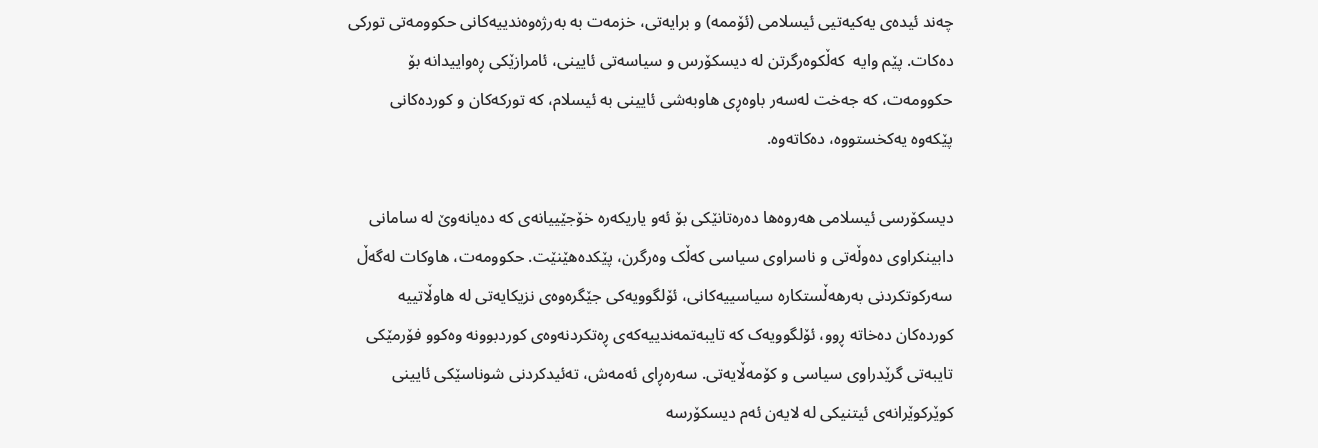چەند ئیدەی یەکیەتیی ئیسلامی (ئۆممە) و برایەتی، خزمەت بە بەرژەوەندییەکانی حکوومەتی تورکی دەکات. پێم وایە  کەڵکوەرگرتن لە دیسکۆرس و سیاسەتی ئایینی، ئامرازێکی ڕەواییدانە بۆ حکوومەت، کە جەخت لەسەر باوەڕی هاوبەشی ئایینی بە ئیسلام، کە تورکەکان و کوردەکانی پێکەوە یەکخستووە، دەکاتەوە.

دیسکۆرسی ئیسلامی هەروەها دەرەتانێکی بۆ ئەو یاریکەرە خۆجێییانەی کە دەیانەوێ لە سامانی دابینکراوی دەوڵەتی و ناسراوی سیاسی کەڵک وەرگرن، پێکدەهێنێت. حکوومەت، هاوکات لەگەڵ سەرکوتکردنی بەرهەڵستکارە سیاسییەکانی، ئۆلگوویەکی جێگرەوەی نزیکایەتی لە هاوڵاتییە کوردەکان دەخاتە ڕوو، ئۆلگوویەک کە تایبەتمەندییەکەی ڕەتکردنەوەی کوردبوونە وەکوو فۆرمێکی تایبەتی گرێدراوی سیاسی و کۆمەڵایەتی. سەرەڕای ئەمەش، تەئیدکردنی شوناسێکی ئایینی کوێرکوێرانەی ئیتنیکی لە لایەن ئەم دیسکۆرسە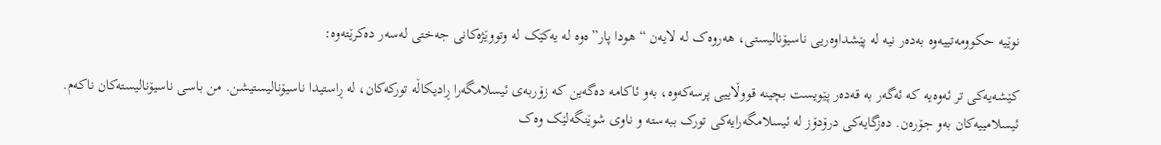نوێیە حکوومەتییەوە بەدەر نیە لە پێشداوەریی ناسیۆنالیستی، هەروەک لە لایەن “هودا پار”ەوە لە یەکێک لە وتووێژەکانی جەختی لەسەر دەکرێتەوە:

کێشەیەکی تر ئەوەیە کە ئەگەر بە قەدەر پێویست بچینە قووڵاییی پرسەکەوە، بەو ئاکامە دەگەین کە زۆربەی ئیسلامگەرا ڕادیکاڵە تورکەکان، لە ڕاستیدا ناسیۆنالیستیشن. من باسی ناسیۆنالیستەکان ناکەم. ئیسلامییەکان بەو جۆرەن. دەزگایەکی درۆدۆز لە ئیسلامگەرایەکی تورک ببەستە و ناوی شوێنگەلێک وەک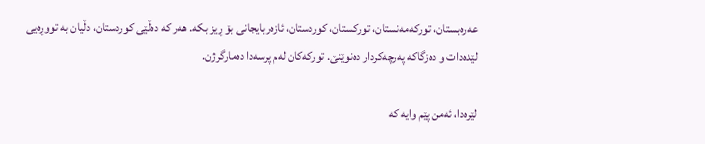عەرەبستان، تورکەمەنستان، تورکستان، کوردستان، ئازەربایجانی بۆ ڕیز بکە. هەر کە دەڵێی کوردستان، دڵیان بە تووڕەیی لێدەدات و دەزگاکە پەرچەکردار دەنوێنێ. تورکەکان لەم پرسەدا دەمارگرژن.

لێرەدا، ئەمن پێم وایە کە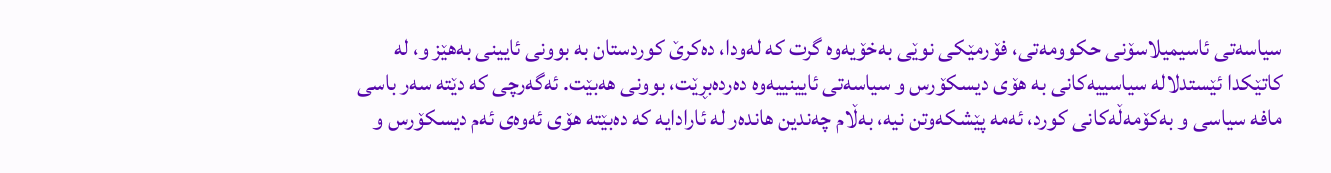سیاسەتی ئاسیمیلاسۆنی حکوومەتی، فۆرمێکی نوێی بەخۆیەوە گرت کە لەودا، دەکرێ کوردستان بە بوونی ئایینی بەهێز و، لە کاتێکدا ئێستدلالە سیاسییەکانی بە هۆی دیسکۆرس و سیاسەتی ئایینییەوە دەردەبڕێت، بوونی هەبێت. ئەگەرچی کە دێتە سەر باسی مافە سیاسی و بەکۆمەڵەکانی کورد، ئەمە پێشکەوتن نیە، بەڵام چەندین هاندەر لە ئارادایە کە دەبێتە هۆی ئەوەی ئەم دیسکۆرس و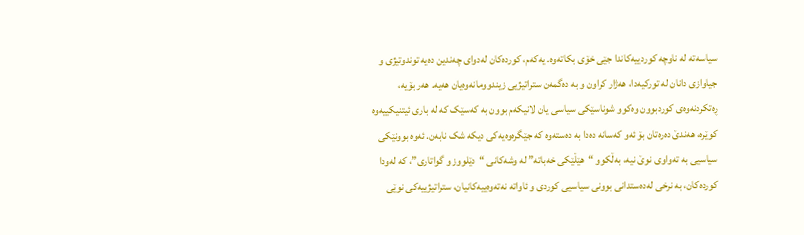سیاسەتە لە ناوچە کوردییەکاندا جێی خۆی بکاتەوە. یەکەم، کوردەکان لەدوای چەندین دەیە توندوتیژی و جیاوازی دانان لە تورکیەدا، هەژار کراون و بە دەگمەن ستراتیژیی زیندوومانەوەیان هەیە. هەر بۆیە، ڕەتکردنەوەی کوردبوون وەکوو شوناسێکی سیاسی یان لانیکەم بوون بە کەسێک کە لە باری ئیتنیکییەوە کوێرە، هەندێ دەرەتان بۆ ئەو کەسانە دەدا بە دەستەوە کە جێگرەوەیەکی دیکە شک نابەن. ئەوە بوونێکی سیاسیی بە تەواوی نوێ نیە، بەڵکوو “هێڵێکی خەباتە” لە وشەکانی “دێلووز و گواتاری”، کە لەودا کوردەکان، بە نرخی لەدەستدانی بوونی سیاسیی کوردی و ئاواتە نەتەوەییەکانیان، ستراتیژییەکی نوێی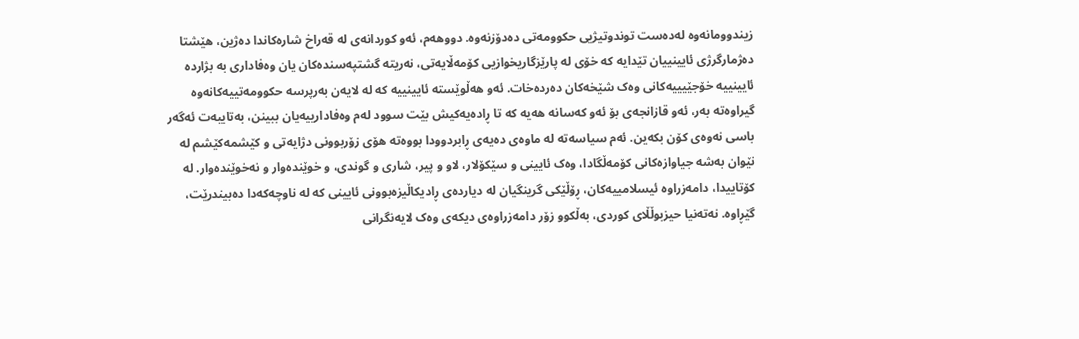زیندوومانەوە لەدەست توندوتیژیی حکوومەتی دەدۆزنەوە. دووهەم، ئەو کوردانەی لە قەراخ شارەکاندا دەژین، هێشتا دەژمارگرژی ئایینییان تێدایە کە خۆی لە پارێزگاریخوازیی کۆمەڵایەتی، نەریتە گشتپەسندەکان یان وەفاداری بە بژاردە ئایینییە خۆجێیییەکانی وەک شێخەکان دەردەخات. ئەو هەڵوێستە ئایینییە کە لە لایەن بەرپرسە حکوومەتییەکانەوە گیراوەتە بەر، ئەو قازانجەی بۆ ئەو کەسانە هەیە کە تا ڕادەیەکیش بێت سوود لەم وەفادارییەیان ببینن، بەتایبەت ئەگەر باسی نەوەی کۆن بکەین. ئەم سیاسەتە لە ماوەی دەیەی ڕابردوودا بووەتە هۆی زۆربوونی دژایەتی و کێشمەکێشم لە نێوان بەشە جیاوازەکانی کۆمەڵگادا، وەک ئایینی و سێکۆلار، لاو و پیر، شاری و گوندی، و خوێندەوار و نەخوێندەوار. لە کۆتاییدا، دامەزراوە ئیسلامییەکان، ڕۆڵێکی گرینگیان لە دیاردەی ڕادیکاڵیزەبوونی ئایینی کە لە ناوچەکەدا دەبیندرێت، گێڕاوە. نەتەنیا حیزبوڵڵای کوردی، بەڵکوو زۆر دامەزراوەی دیکەی وەک لایەنگرانی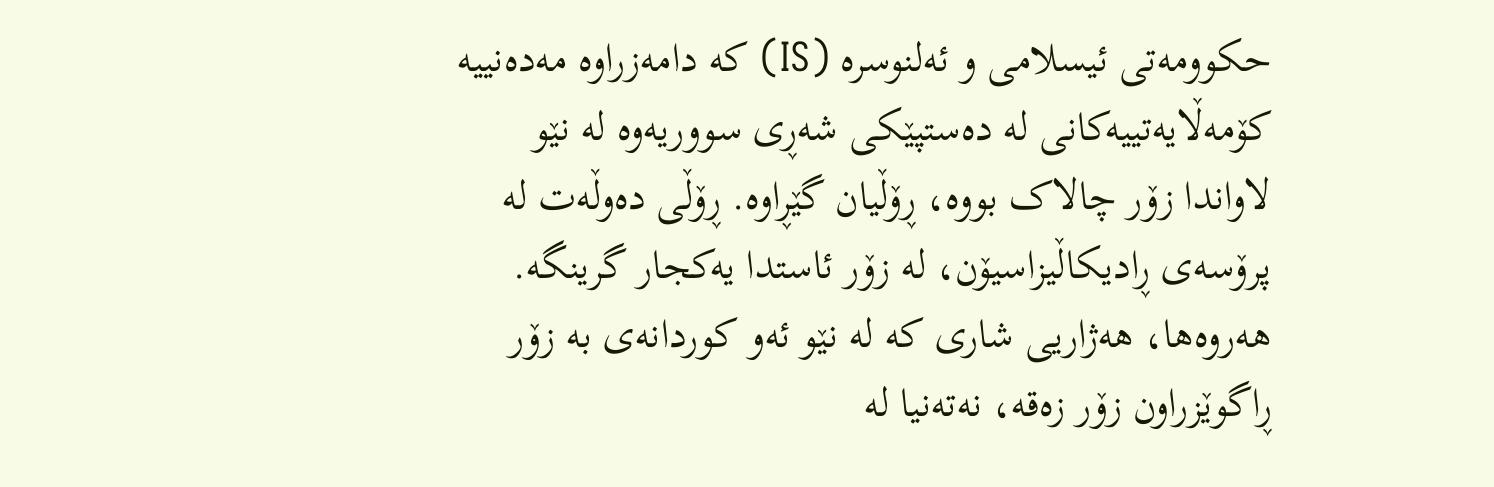حکوومەتی ئیسلامی و ئەلنوسرە (IS) کە دامەزراوە مەدەنییە کۆمەڵایەتییەکانی لە دەستپێکی شەڕی سووریەوە لە نێو لاواندا زۆر چالاک بووە، ڕۆڵیان گێڕاوە. ڕۆڵی دەوڵەت لە پرۆسەی ڕادیکاڵیزاسیۆن، لە زۆر ئاستدا یەکجار گرینگە. هەروەها، هەژاریی شاری کە لە نێو ئەو کوردانەی بە زۆر ڕاگوێزراون زۆر زەقە، نەتەنیا لە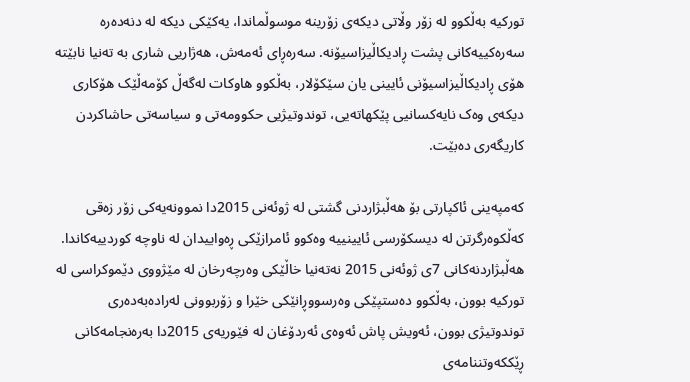تورکیە بەڵکوو لە زۆر وڵاتی دیکەی زۆرینە موسوڵماندا، یەکێکی دیکە لە دنەدەرە سەرەکییەکانی پشت ڕادیکاڵیزاسیۆنە. سەرەڕای ئەمەش، هەژاریی شاری بە تەنیا نابێتە هۆی ڕادیکاڵیزاسیۆنی ئایینی یان سێکۆلار، بەڵکوو هاوکات لەگەڵ کۆمەڵێک هۆکاری دیکەی وەک نایەکسانیی پێکهاتەیی، توندوتیژیی حکوومەتی و سیاسەتی حاشاکردن کاریگەری دەبێت.

کەمپەینی ئاکپارتی بۆ هەڵبژاردنی گشتی لە ژوئەنی 2015دا نموونەیەکی زۆر زەقی کەڵکوەرگرتن لە دیسکۆرسی ئایینییە وەکوو ئامرازێکی ڕەواییدان لە ناوچە کوردییەکاندا. هەڵبژاردنەکانی 7ی ژوئەنی 2015 نەتەنیا خاڵێکی وەرچەرخان لە مێژووی دێموکراسی لە تورکیە بوون، بەڵکوو دەستپێکی وەرسووڕانێکی خێرا و زۆربوونی لەرادەبەدەری توندوتیژی بوون، ئەویش پاش ئەوەی ئەردۆغان لە فێوریەی 2015دا بەرەنجامەکانی ڕێککەوتننامەی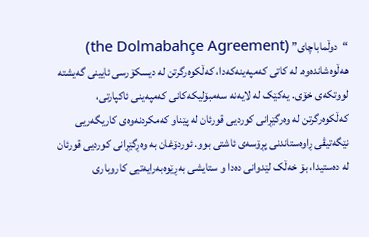“دوڵماباچای” (the Dolmabahçe Agreement) هەڵوەشاندەوە. لە کاتی کەمپەینەکەدا، کەڵکوەرگرتن لە دیسکۆرسی ئایینی گەیشتە لووتکەی خۆی. یەکێک لە لایەنە سەمبۆلیکەکانی کەمپەینی ئاکپارتی، کەڵکوەرگرتن لە وەرگێڕانی کوردیی قورئان لە پێناو کەمکردنەوەی کاریگەریی نێگەتیڤی ڕاوەستاندنی پڕۆسەی ئاشتی بوو. ئوردۆغان بە وەڕگێڕانی کوردیی قورئان لە دەستیدا، بۆ خەڵک لێدوانی دەدا و ستایشی بەڕێوەبەرایەتیی کاروباری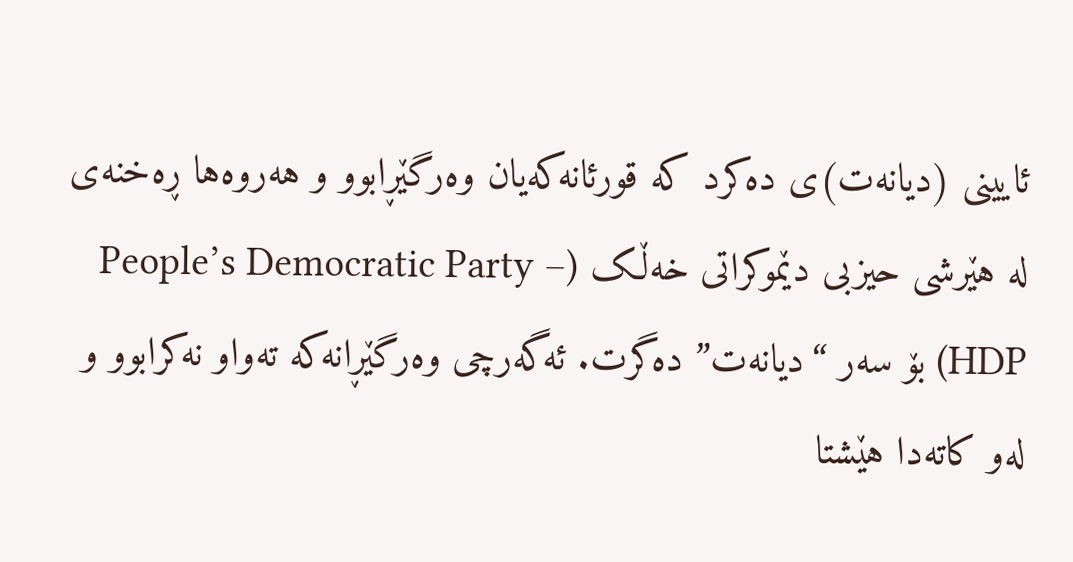ئایینی (دیانەت)ی دەکرد کە قورئانەکەیان وەرگێڕابوو و هەروەها ڕەخنەی لە هێرشی حیزبی دێموکراتی خەڵک (People’s Democratic Party – HDP) بۆ سەر “دیانەت” دەگرت. ئەگەرچی وەرگێڕانەکە تەواو نەکرابوو و لەو کاتەدا هێشتا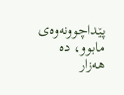پێداچوونەوەی مابوو، دە هەزار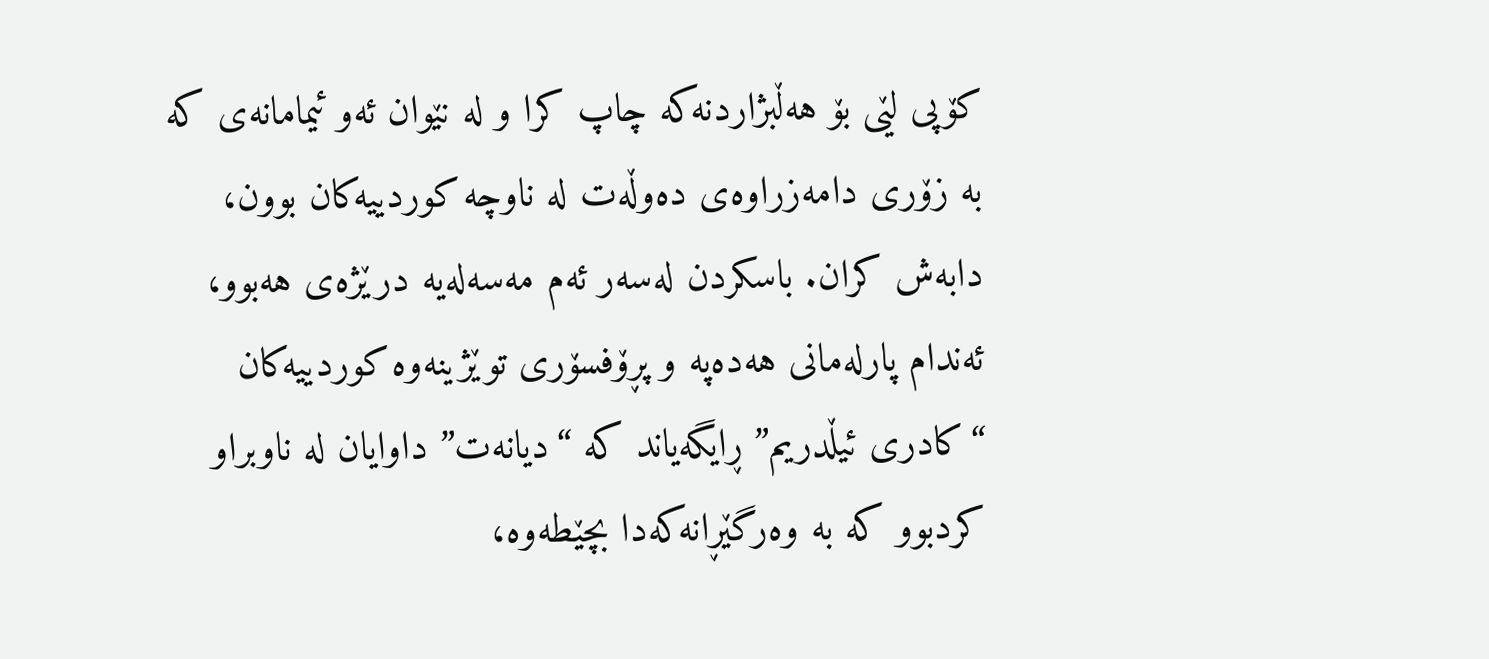کۆپی لێی بۆ هەڵبژاردنەکە چاپ کرا و لە نێوان ئەو ئیمامانەی کە بە زۆری دامەزراوەی دەوڵەت لە ناوچە کوردییەکان بوون، دابەش کران. باسکردن لەسەر ئەم مەسەلەیە درێژەی هەبوو، ئەندام پارلەمانی هەدەپە و پڕۆفسۆری توێژینەوە کوردییەکان “کادری ئیڵدریم” ڕایگەیاند کە “دیانەت” داوایان لە ناوبراو کردبوو کە بە وەرگێڕانەکەدا بچێطەوە،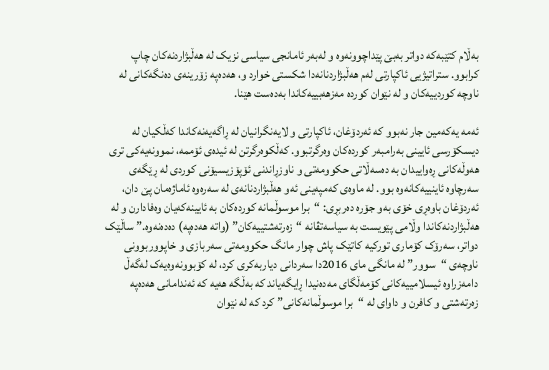بەڵام کتێبەکە دواتر بەبێ پێداچوونەوە و لەبەر ئامانجی سیاسی نزیک لە هەڵبژاردنەکان چاپ کرابوو. ستراتیژیی ئاکپارتی لەم هەڵبژاردنانەدا شکستی خوارد و، هەدەپە زۆرینەی دەنگەکانی لە ناوچە کوردییەکان و لە نێوان کوردە مەزهەبییەکاندا بەدەست هێنا.

ئەمە یەکەمین جار نەبوو کە ئەردۆغان، ئاکپارتی و لایەنگرانیان لە ڕاگەیەنەکاندا کەڵکیان لە دیسکۆرسی ئایینی بەرامبەر کوردەکان وەرگرتبوو. کەڵکوەرگرتن لە ئیدەی ئۆممە، نموونەیەکی تری هەوڵەکانی ڕەواییدان بە دەسەڵاتی حکوومەتی و ناوزڕاندنی ئۆپۆزیسیۆنی کوردی لە ڕێگەی سەرچاوە ئاینییەکانەوە بوو. لە ماوەی کەمپەینی ئەو هەڵبژاردنانەی لە سەرەوە ئاماژەمان پێ دان، ئەردۆغان باوەڕی خۆی بەو جۆرە دەربڕی: “برا موسوڵمانە کوردەکان بە ئایینەکەیان وەفادارن و لە هەڵبژاردنەکاندا وڵامی پێویست بە سیاسەتڤانە “زەرتەشتییەکان” (واتە هەدەپە) دەدەنەوە.” ساڵێک دواتر، سەرۆک کۆماری تورکیە کاتێک پاش چوار مانگ حکوومەتی سەربازی و خاپووربوونی ناوچەی “سوور” لە مانگی مای 2016دا سەردانی دیاربەکری کرد، لە کۆبوونەوەیەک لەگەڵ دامەزراوە ئیسلامییەکانی کۆمەڵگای مەدەنیدا ڕایگەیاند کە بەڵگە هەیە کە ئەندامانی هەدەپە زەرتەشتی و کافرن و داوای لە “برا موسوڵمانەکانی” کرد کە لە نێوان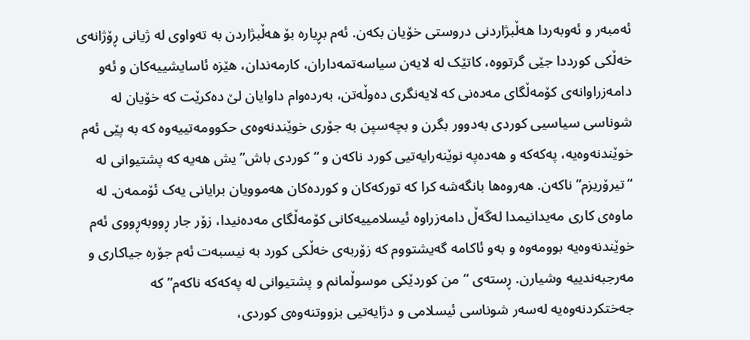ئەمبەر و ئەوبەردا هەڵبژاردنی دروستی خۆیان بکەن. ئەم بڕیارە بۆ هەڵبژاردن بە تەواوی لە ژیانی ڕۆژانەی خەڵکی کورددا جێی گرتووە، کاتێک لە لایەن سیاسەتمەداران، کارمەندان، هێزە ئاسایشییەکان و ئەو دامەزراوانەی کۆمەڵگای مەدەنی کە لایەنگری دەوڵەتن، بەردەوام داوایان لێ دەکرێت کە خۆیان لە شوناسی سیاسیی کوردی بەدوور بگرن و بچەسپن بە جۆری خوێندنەوەی حکوومەتییەوە کە بە پێی ئەم خوێندنەوەیە، پەکەکە و هەدەپە نوێنەرایەتیی کورد ناکەن و “کوردی باش”یش هەیە کە پشتیوانی لە “تیرۆریزم” ناکەن. هەروەها بانگەشە کرا کە تورکەکان و کوردەکان هەموویان برایانی یەک ئۆممەن. لە ماوەی کاری مەیدانیمدا لەگەڵ دامەزراوە ئیسلامییەکانی کۆمەڵگای مەدەنیدا، زۆر جار ڕووبەڕووی ئەم خوێندنەوەیە بوومەوە و بەو ئاکامە گەیشتووم کە زۆربەی خەڵکی کورد بە نیسبەت ئەم جۆرە جیاکاری و مەرجبەندییە وشیارن. ڕستەی “من کوردێکی موسوڵمانم و پشتیوانی لە پەکەکە ناکەم” کە جەختکردنەوەیە لەسەر شوناسی ئیسلامی و دژایەتیی بزووتنەوەی کوردی،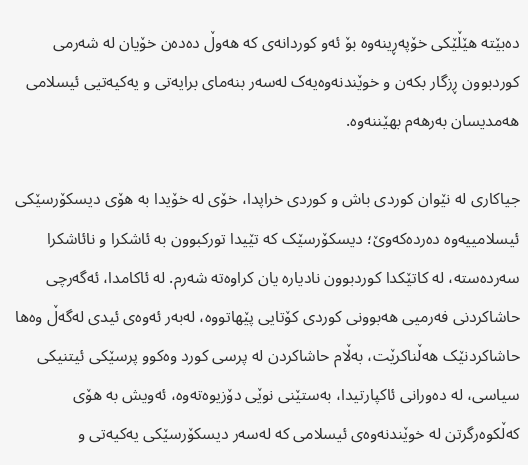دەبێتە هێڵێکی خۆپەڕینەوە بۆ ئەو کوردانەی کە هەوڵ دەدەن خۆیان لە شەرمی کوردبوون ڕزگار بکەن و خوێندنەوەیەک لەسەر بنەمای برایەتی و یەکیەتیی ئیسلامی هەمدیسان بەرهەم بهێننەوە.

جیاکاری لە نێوان کوردی باش و کوردی خراپدا، خۆی لە خۆیدا بە هۆی دیسکۆرسێکی ئیسلامییەوە دەردەکەوێ؛ دیسکۆرسێک کە تێیدا تورکبوون بە ئاشکرا و نائاشکرا سەردەستە، لە کاتێکدا کوردبوون نادیارە یان کراوەتە شەرم. لە ئاکامدا، ئەگەرچی حاشاکردنی فەرمیی هەبوونی کوردی کۆتایی پێهاتووە، لەبەر ئەوەی ئیدی لەگەڵ وەها حاشاکردنێک هەڵناکرێت، بەڵام حاشاکردن لە پرسی کورد وەکوو پرسێکی ئیتنیکی سیاسی، لە دەورانی ئاکپارتیدا، بەستێنی نوێی دۆزیوەتەوە، ئەویش بە هۆی کەڵکوەرگرتن لە خوێندنەوەی ئیسلامی کە لەسەر دیسکۆرسێکی یەکیەتی و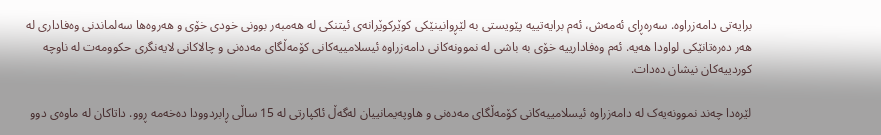برایەتی دامەزراوە. سەرەڕای ئەمەش، ئەم برایەتییە پێویستی بە لێڕوانینێکی کوێرکوێرانەی ئیتنکی لە هەمبەر بوونی خودی خۆی و هەروەها سەلماندنی وەفاداری لە هەر دەرەتانێکی لواودا هەیە. ئەم وەفادارییە خۆی بە باشی لە نموونەکانی دامەزراوە ئیسلامییەکانی کۆمەڵگای مەدەنی و چالاکانی لایەنگری حکوومەت لە ناوچە کوردییەکان نیشان دەدات.

لێرەدا چەند نموونەیەک لە دامەزراوە ئیسلامییەکانی کۆمەڵگای مەدەنی و هاوپەیمانییان لەگەڵ ئاکپارتی لە 15 ساڵی ڕابردوودا دەخەمە ڕوو. داتاکان لە ماوەی دوو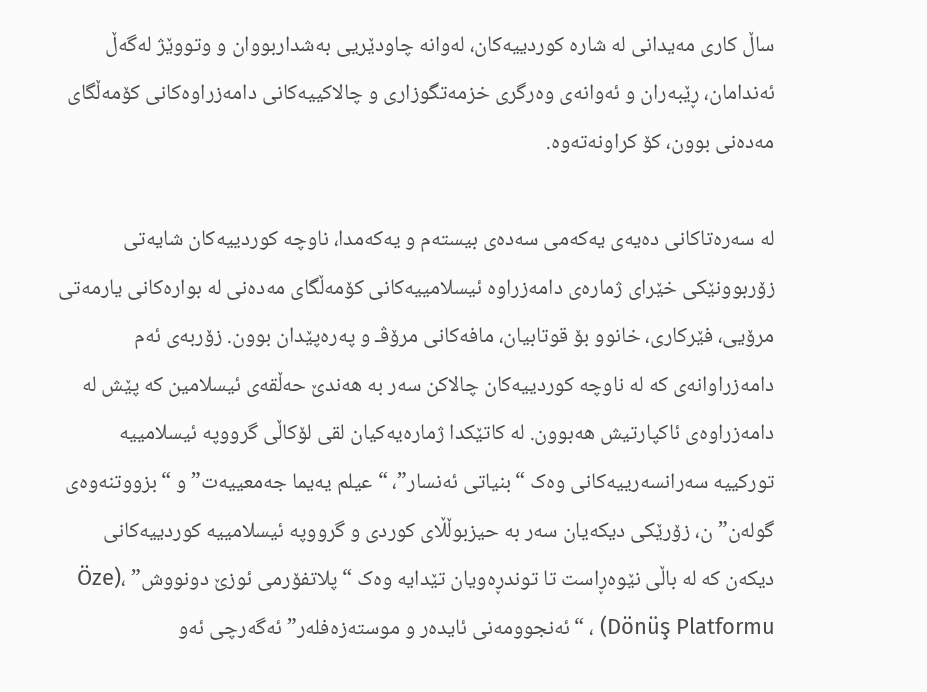ساڵ کاری مەیدانی لە شارە کوردییەکان، لەوانە چاودێریی بەشداربووان و وتووێژ لەگەڵ ئەندامان، ڕێبەران و ئەوانەی وەرگری خزمەتگوزاری و چالاکییەکانی دامەزراوەکانی کۆمەڵگای مەدەنی بوون، کۆ کراونەتەوە.

لە سەرەتاکانی دەیەی یەکەمی سەدەی بیستەم و یەکەمدا، ناوچە کوردییەکان شایەتی زۆربوونێکی خێرای ژمارەی دامەزراوە ئیسلامییەکانی کۆمەڵگای مەدەنی لە بوارەکانی یارمەتی مرۆیی، فێرکاری، خانوو بۆ قوتابیان، مافەکانی مرۆڤـ و پەرەپێدان بوون. زۆربەی ئەم دامەزراوانەی کە لە ناوچە کوردییەکان چالاکن سەر بە هەندێ حەڵقەی ئیسلامین کە پێش لە دامەزراوەی ئاکپارتیش هەبوون. لە کاتێکدا ژمارەیەکیان لقی لۆکاڵی گرووپە ئیسلامییە تورکییە سەرانسەرییەکانی وەک “بنیاتی ئەنسار”، “عیلم یەیما جەمعییەت” و “بزووتنەوەی گولەن”ن، زۆرێکی دیکەیان سەر بە حیزبوڵڵای کوردی و گرووپە ئیسلامییە کوردییەکانی دیکەن کە لە باڵی نێوەڕاست تا توندڕەویان تێدایە وەک “پلاتفۆرمی ئوزێ دونووش” ،(Öze Dönüş Platformu) ، “ئەنجوومەنی ئایدەر و موستەزەفلەر” ئەگەرچی ئەو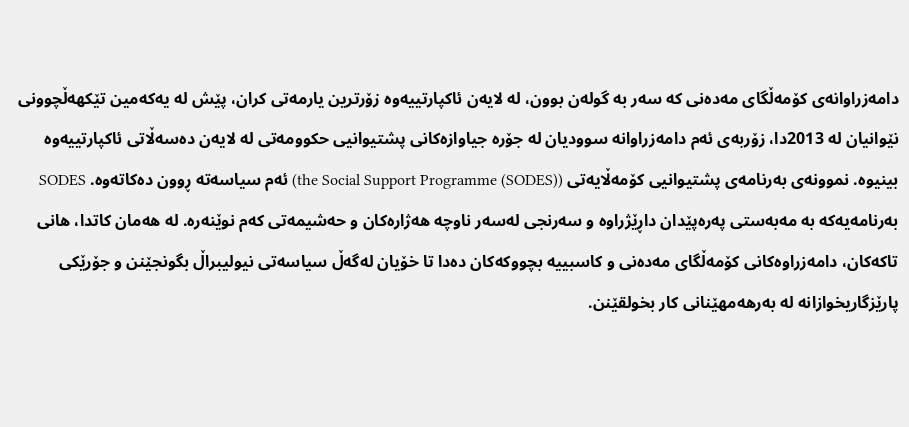دامەزراوانەی کۆمەڵگای مەدەنی کە سەر بە گولەن بوون، لە لایەن ئاکپارتییەوە زۆرترین یارمەتی کران، پێش لە یەکەمین تێکهەڵچوونی نێوانیان لە 2013دا، زۆربەی ئەم دامەزراوانە سوودیان لە جۆرە جیاوازەکانی پشتیوانیی حکوومەتی لە لایەن دەسەڵاتی ئاکپارتییەوە بینیوە. نموونەی بەرنامەی پشتیوانیی کۆمەڵایەتی (the Social Support Programme (SODES)) ئەم سیاسەتە ڕوون دەکاتەوە. SODES بەرنامەیەکە بە مەبەستی پەرەپێدان داڕێژراوە و سەرنجی لەسەر ناوچە هەژارەکان و حەشیمەتی کەم نوێنەرە. لە هەمان کاتدا، هانی تاکەکان، دامەزراوەکانی کۆمەڵگای مەدەنی و کاسبییە بچووکەکان دەدا تا خۆیان لەگەڵ سیاسەتی نیولیبراڵ بگونجێنن و جۆرێکی پارێزگاریخوازانە لە بەرهەمهێنانی کار بخولقێنن.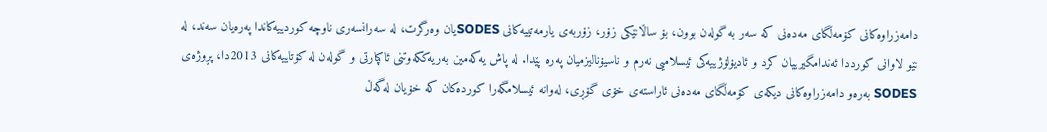دامەزراوەکانی کۆمەڵگای مەدەنی کە سەر بە گولەن بوون، بۆ ساڵانێکی زۆر، زۆربەی یارمەتییەکانی SODESیان وەرگرت، لە سەرانسەری ناوچە کوردییەکاندا پەرەیان سەند، لە نێو لاوانی کورددا ئەندامگیرییان کرد و ئادیۆلۆژییەکی ئیسلامیی نەرم و ناسیۆنالیزمیان پەرە پێدا. لە پاش یەکەمین بەریەککەوتنی ئاکپارتی و گولەن لە کۆتاییەکانی 2013دا، پڕوژەی SODES بەرەو دامەزراوەکانی دیکەی کۆمەڵگای مەدەنی ئاراستەی خۆی گۆڕی، لەوانە ئیسلامگەرا کوردەکان کە خۆیان لەگەڵ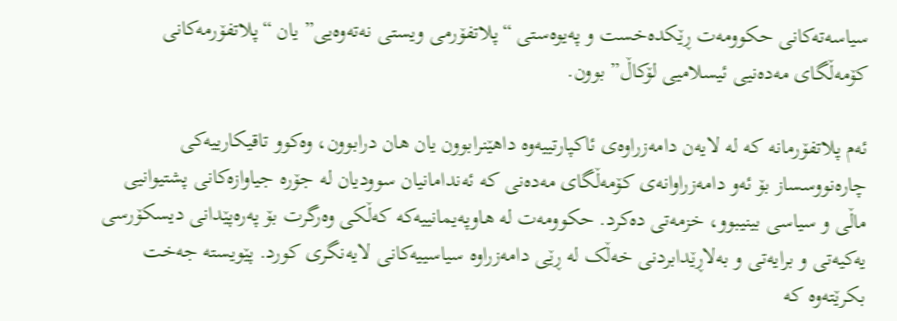سیاسەتەکانی حکوومەت ڕێکدەخست و پەیوەستی “پلاتفۆرمی ویستی نەتەوەیی” یان “پلاتفۆرمەکانی کۆمەڵگای مەدەنیی ئیسلامیی لۆکاڵ” بوون.

ئەم پلاتفۆرمانە کە لە لایەن دامەزراوەی ئاکپارتییەوە داهێنرابوون یان هان درابوون، وەکوو تاقیکارییەکی چارەنووسساز بۆ ئەو دامەزراوانەی کۆمەڵگای مەدەنی کە ئەندامانیان سوودیان لە جۆرە جیاوازەکانی پشتیوانیی ماڵی و سیاسی بینیبوو، خزمەتی دەکرد. حکوومەت لە هاوپەیمانییەکە کەڵکی وەرگرت بۆ پەرەپێدانی دیسکۆرسی یەکیەتی و برایەتی و بەلاڕێدابردنی خەڵک لە ڕێی دامەزراوە سیاسییەکانی لایەنگری کورد. پێویستە جەخت بکرێتەوە کە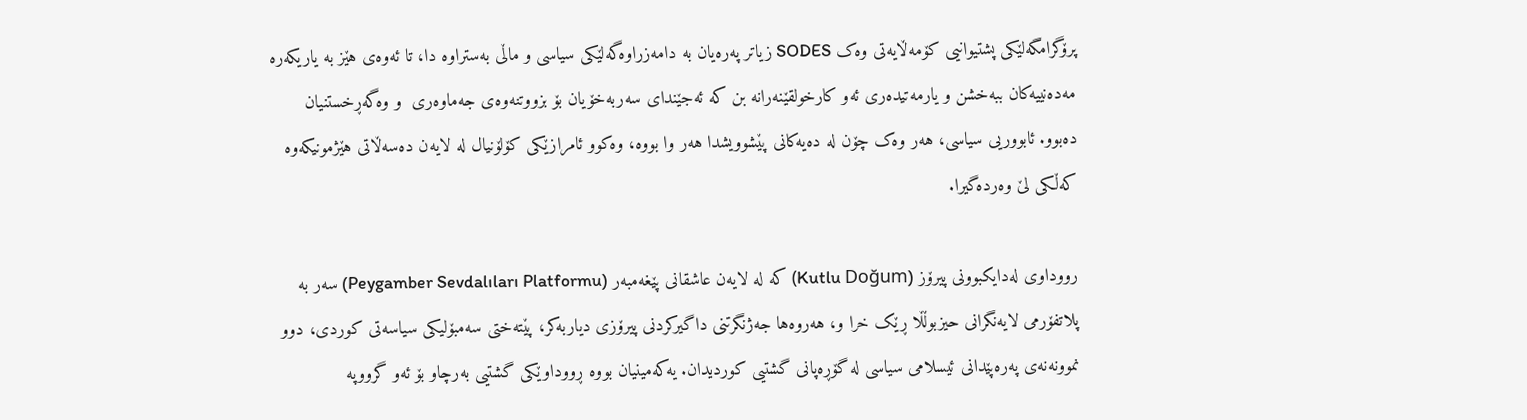پرۆگرامگەلێکی پشتیوانیی کۆمەڵایەتی وەک SODES زیاتر پەرەیان بە دامەزراوەگەلێکی سیاسی و ماڵی بەستراوە دا، تا ئەوەی هێز بە یاریکەرە مەدەنییەکان ببەخشن و یارمەتیدەری ئەو کارخولقێنەرانە بن کە ئەجێندای سەربەخۆیان بۆ بزووتنەوەی جەماوەری  و وەگەڕخستنیان دەبوو. ئابووریی سیاسی، هەر وەک چۆن لە دەیەکانی پێشوویشدا هەر وا بووە، وەکوو ئامرازێکی کۆلۆنیال لە لایەن دەسەڵاتی هێژمونیکەوە کەڵکی لێ وەردەگیرا.

رووداوی لەدایکبوونی پیرۆز (Kutlu Doğum) کە لە لایەن عاشقانی پێغەمبەر (Peygamber Sevdalıları Platformu) سەر بە پلاتفۆرمی لایەنگرانی حیزبوڵڵا ڕێک خرا و، هەروەها جەژنگرتنی داگیرکردنی پیرۆزی دیاربەکر، پێتەختی سەمبۆلیکی سیاسەتی کوردی، دوو نموونەنەی پەرەپێدانی ئیسلامی سیاسی لە گۆڕەپانی گشتیی کوردیدان. یەکەمینیان بووە ڕووداوێکی گشتیی بەرچاو بۆ ئەو گرووپە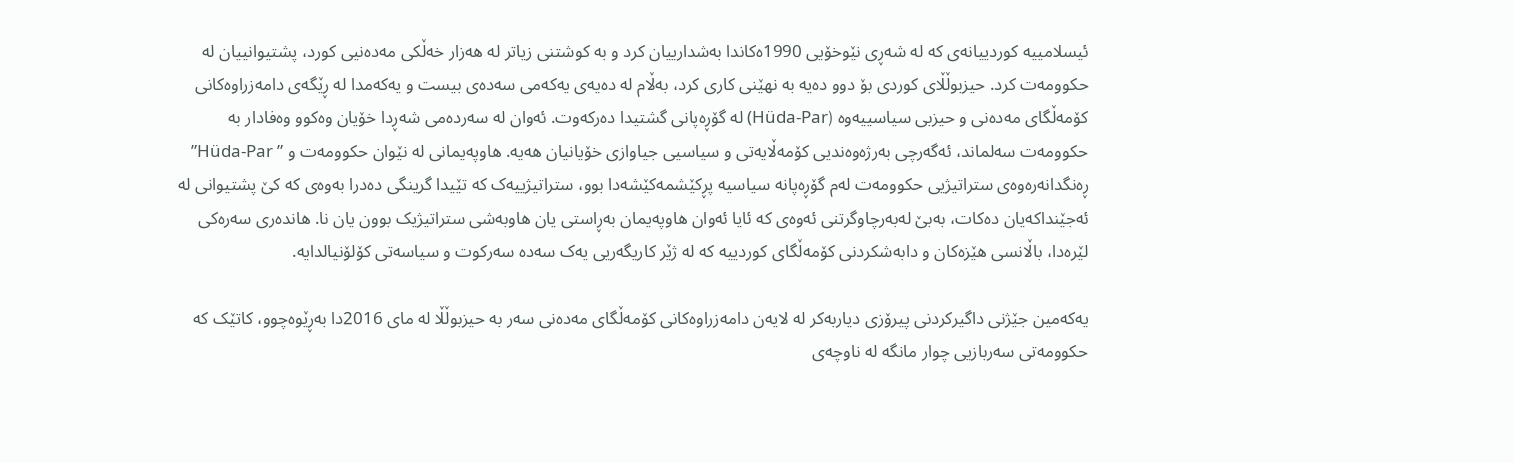ئیسلامییە کوردییانەی کە لە شەڕی نێوخۆیی 1990ەکاندا بەشدارییان کرد و بە کوشتنی زیاتر لە هەزار خەڵکی مەدەنیی کورد، پشتیوانییان لە حکوومەت کرد. حیزبوڵڵای کوردی بۆ دوو دەیە بە نهێنی کاری کرد، بەڵام لە دەیەی یەکەمی سەدەی بیست و یەکەمدا لە ڕێگەی دامەزراوەکانی کۆمەڵگای مەدەنی و حیزبی سیاسییەوە (Hüda-Par) لە گۆڕەپانی گشتیدا دەرکەوت. ئەوان لە سەردەمی شەڕدا خۆیان وەکوو وەفادار بە حکوومەت سەلماند، ئەگەرچی بەرژەوەندیی کۆمەڵایەتی و سیاسیی جیاوازی خۆیانیان هەیە. هاوپەیمانی لە نێوان حکوومەت و ” Hüda-Par” ڕەنگدانەرەوەی ستراتیژیی حکوومەت لەم گۆڕەپانە سیاسیە پڕکێشمەکێشەدا بوو، ستراتیژییەک کە تێیدا گرینگی دەدرا بەوەی کە کێ پشتیوانی لە ئەجێنداکەیان دەکات، بەبێ لەبەرچاوگرتنی ئەوەی کە ئایا ئەوان هاوپەیمان بەڕاستی یان هاوبەشی ستراتیژیک بوون یان نا. هاندەری سەرەکی لێرەدا، باڵانسی هێزەکان و دابەشکردنی کۆمەڵگای کوردییە کە لە ژێر کاریگەریی یەک سەدە سەرکوت و سیاسەتی کۆلۆنیالدایە.

یەکەمین جێژنی داگیرکردنی پیرۆزی دیاربەکر لە لایەن دامەزراوەکانی کۆمەڵگای مەدەنی سەر بە حیزبوڵڵا لە مای 2016دا بەڕێوەچوو، کاتێک کە حکوومەتی سەربازیی چوار مانگە لە ناوچەی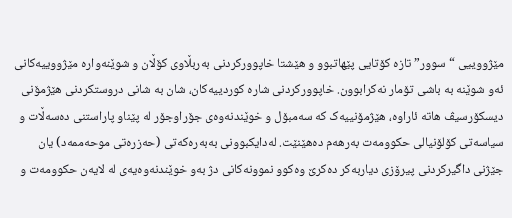مێژووییی “سوور” تازە کۆتایی پێهاتبوو و هێشتا خاپوورکردنی بەربڵاوی کۆڵان و شوێنەوارە مێژووییەکانی ئەو شوێنە بە باشی تۆمار نەکرابوون. خاپوورکردنی شارە کوردییەکان، شان بە شانی دروستکردنی هێژمۆنی دیسکۆرسیڤ هاتە ئاراوە، هێژمۆنییەک کە سەمبۆل و خوێندنەوەی جۆراوجۆر لە پێناو پاراستنی دەسەڵات و سیاسەتی کۆلۆنیالی حکوومەت بەرهەم دەهێنێت. لەدایکبوونی بەبەرەکەتی (حەزرەتی موحەممەد) یان جێژنی داگیرکردنی پیرۆزی دیاربەکر دەکرێ وەکوو نموونەکانی دژ بەو خوێندنەوەیەی لە لایەن حکوومەت و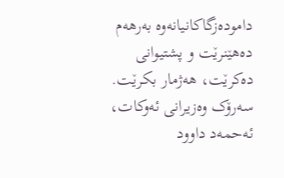دامودەزگاکانیانەوە بەرهەم دەهێنرێت و پشتیوانی دەکرێت، هەژمار بکرێت. سەرۆک وەزیرانی ئەوکات، ئەحمەد داوود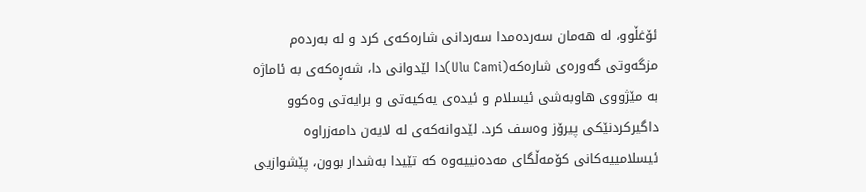ئۆغڵوو، لە هەمان سەردەمدا سەردانی شارەکەی کرد و لە بەردەم مزگەوتی گەورەی شارەکە(Ulu Cami)دا لێدوانی دا، شەڕەکەی بە ئاماژە بە مێژووی هاوبەشی ئیسلام و ئیدەی یەکیەتی و برایەتی وەکوو داگیرکردنێکی پیرۆز وەسف کرد. لێدوانەکەی لە لایەن دامەزراوە ئیسلامییەکانی کۆمەڵگای مەدەنییەوە کە تێیدا بەشدار بوون، پێشوازیی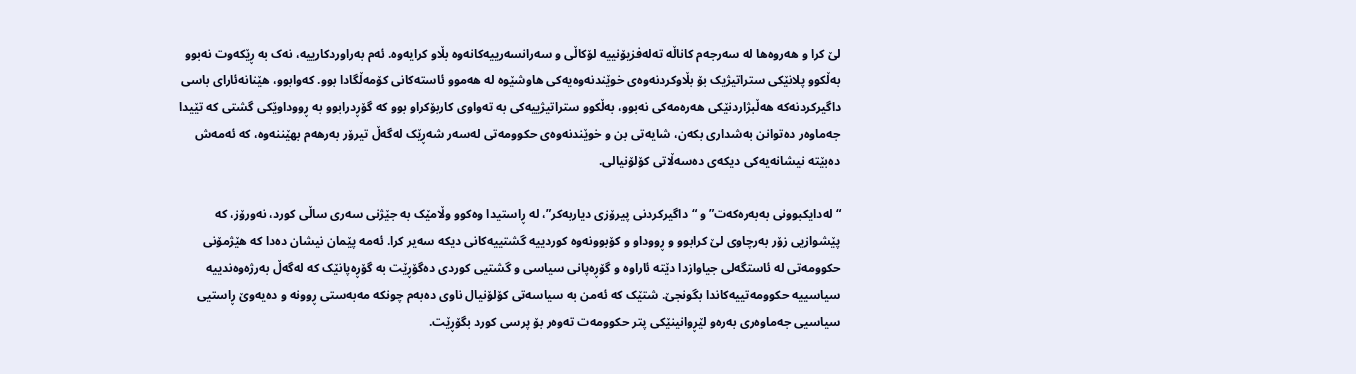لێ کرا و هەروەها لە سەرجەم کاناڵە تەلەفزیۆنییە لۆکاڵی و سەرانسەرییەکانەوە بڵاو کرایەوە. ئەم بەراوردکارییە، نەک بە ڕێکەوت نەبوو بەڵکوو پلانێکی ستراتیژیک بۆ بڵاوکردنەوەی خوێندنەوەیەکی هاوشێوە لە هەموو ئاستەکانی کۆمەڵگادا بوو. کەوابوو، هێنانەئارای باسی داگیرکردنەکە هەڵبژاردنێکی هەرەمەکی نەبوو، بەڵکوو ستراتیژییەکی بە تەواوی کاربۆکراو بوو کە گۆڕدرابوو بە ڕووداوێکی گشتی کە تێیدا جەماوەر دەتوانن بەشداری بکەن، شایەتی بن و خوێندنەوەی حکوومەتی لەسەر شەڕێک لەگەڵ تیرۆر بەرهەم بهێننەوە، کە ئەمەش دەبێتە نیشانەیەکی دیکەی دەسەڵاتی کۆلۆنیالی.

“لەدایکبوونی بەبەرەکەت” و “داگیرکردنی پیرۆزی دیاربەکر”، لە ڕاستیدا وەکوو وڵامێک بە جێژنی سەری ساڵی کورد، نەورۆز، کە پێشوازیی زۆر بەرچاوی لێ کرابوو و ڕووداو و کۆبوونەوە کوردییە گشتییەکانی دیکە سەیر کرا. ئەمە پێمان نیشان دەدا کە هێژمۆنی حکوومەتی لە ئاستگەلی جیاوازدا دێتە ئاراوە و گۆڕەپانی سیاسی و گشتیی کوردی دەگۆڕێت بە گۆڕەپانێک کە لەگەڵ بەرژەوەندییە سیاسییە حکوومەتییەکاندا بگونجێ. شتێک کە ئەمن بە سیاسەتی کۆلۆنیال ناوی دەبەم چونکە مەبەستی ڕوونە و دەیەوێ ڕاستیی سیاسیی جەماوەری بەرەو لێڕوانینێکی پتر حکوومەت تەوەر بۆ پرسی کورد بگۆڕێت.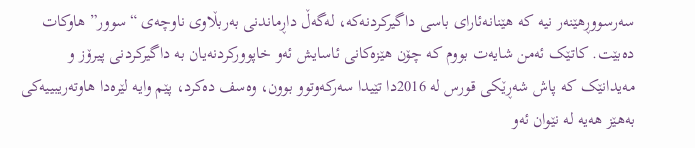سەرسووڕهێنەر نیە کە هێنانەئارای باسی داگیرکردنەکە، لەگەڵ داڕماندنی بەربڵاوی ناوچەی “سوور” هاوکات دەبێت. کاتێک ئەمن شایەت بووم کە چۆن هێزەکانی ئاسایش ئەو خاپوورکردنەیان بە داگیرکردنی پیرۆز و مەیدانێک کە پاش شەڕێکی قورس لە 2016دا تێیدا سەرکەوتوو بوون، وەسف دەکرد، پێم وایە لێرەدا هاوتەریبییەکی بەهێز هەیە لە نێوان ئەو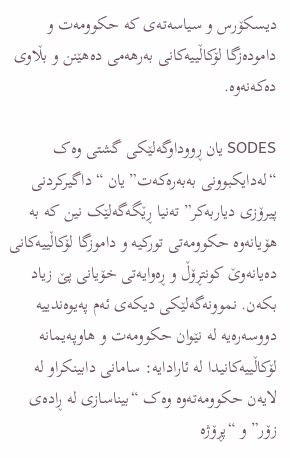دیسکۆرس و سیاسەتەی کە حکوومەت و دامودەزگا لۆکاڵییەکانی بەرهەمی دەهێنن و بڵاوی دەکەنەوە.

SODES يان ڕووداوگەلێکی گشتی وەک “لەدایکبوونی بەبەرەکەت” یان “داگیرکردنی پیرۆزی دیاربەکر” تەنیا ڕێگەگەلێک نین کە بە هۆیانەوە حکوومەتی تورکیە و داموزگا لۆکاڵییەکانی دەیانەوێ کونتڕۆڵ و ڕەوایەتی خۆیانی پێ زیاد بکەن. نموونەگەلێکی دیکەی ئەم پەیوەندییە دووسەرەیە لە نێوان حکوومەت و هاوپەیمانە لۆکاڵییەکانیدا لە ئارادایە: سامانی دابینکراو لە لایەن حکوومەتەوە وەک “بیناسازی لە ڕادەی زۆر” و “پڕۆژە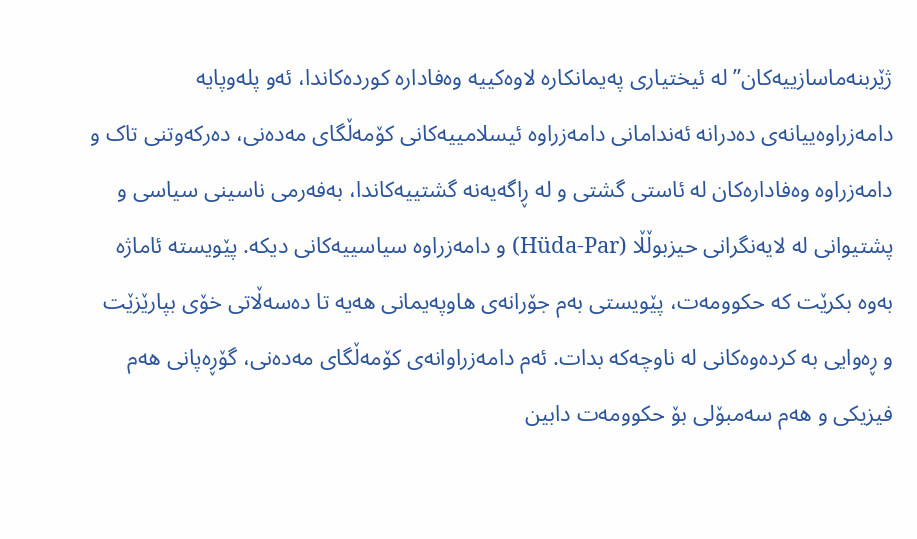ژێربنەماسازییەکان” لە ئیختیاری پەیمانکارە لاوەکییە وەفادارە کوردەکاندا، ئەو پلەوپایە دامەزراوەییانەی دەدرانە ئەندامانی دامەزراوە ئیسلامییەکانی کۆمەڵگای مەدەنی، دەرکەوتنی تاک و دامەزراوە وەفادارەکان لە ئاستی گشتی و لە ڕاگەیەنە گشتییەکاندا، بەفەرمی ناسینی سیاسی و پشتیوانی لە لایەنگرانی حیزبوڵڵا (Hüda-Par) و دامەزراوە سیاسییەکانی دیکە. پێویستە ئاماژە بەوە بکرێت کە حکوومەت، پێویستی بەم جۆرانەی هاوپەیمانی هەیە تا دەسەڵاتی خۆی بپارێزێت و ڕەوایی بە کردەوەکانی لە ناوچەکە بدات. ئەم دامەزراوانەی کۆمەڵگای مەدەنی، گۆڕەپانی هەم فیزیکی و هەم سەمبۆلی بۆ حکوومەت دابین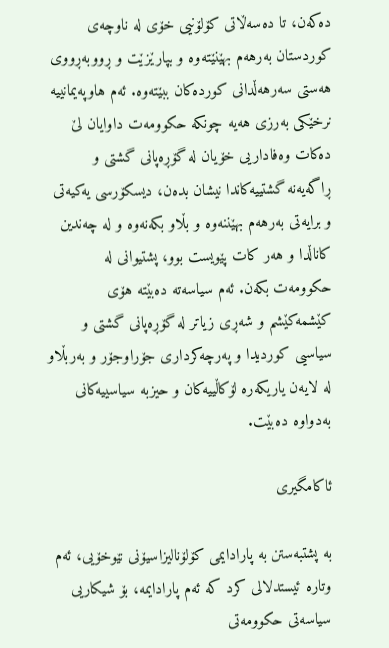دەکەن، تا دەسەڵاتی کۆلۆنیی خۆی لە ناوچەی کوردستان بەرهەم بهێنێتەوە و بپارێزێت و ڕووبەڕووی هەستی سەرهەڵدانی کوردەکان ببێتەوە. ئەم هاوپەیمانییە نرخێکی بەرزی هەیە چونکە حکوومەت داوایان لێ دەکات وەفاداریی خۆیان لە گۆڕەپانی گشتی و ڕاگەیەنە گشتییەکاندا نیشان بدەن، دیسکۆرسی یەکیەتی و برایەتی بەرهەم بهێننەوە و بڵاو بکەنەوە و لە چەندین کاناڵدا و هەر کات پێویست بوو، پشتیوانی لە حکوومەت بکەن. ئەم سیاسەتە دەبێتە هۆی کێشمەکێشم و شەڕی زیاتر لە گۆڕەپانی گشتی و سیاسیی کوردیدا و پەرچەکرداری جۆراوجۆر و بەربڵاو لە لایەن یاریکەرە لۆکاڵییەکان و حیزبە سیاسییەکانی بەدواوە دەبێت.

ئاکامگیری

بە پشتبەستن بە پارادایمی کۆلۆنالیزاسیۆنی نێوخۆیی، ئەم وتارە ئیستدلالی کرد کە ئەم پارادایمە، بۆ شیکاریی سیاسەتی حکوومەتی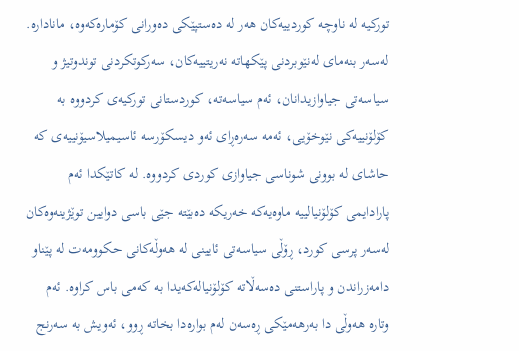تورکیە لە ناوچە کوردییەکان هەر لە دەستپێکی دەورانی کۆمارەکەوە، مانادارە. لەسەر بنەمای لەنێوبردنی پێکهاتە نەریتییەکان، سەرکوتکردنی توندوتیژ و سیاسەتی جیاوازیدانان، ئەم سیاسەتە، کوردستانی تورکیەی کردووە بە کۆلۆنییەکی نێوخۆیی، ئەمە سەرەڕای ئەو دیسکۆرسە ئاسیمیلاسیۆنییەی کە حاشای لە بوونی شوناسی جیاوازی کوردی کردووە. لە کاتێکدا ئەم پارادایمی کۆلۆنیالییە ماوەیەکە خەریکە دەبێتە جێی باسی دوایین توێژینەوەکان لەسەر پرسی کورد، ڕۆڵی سیاسەتی ئایینی لە هەوڵەکانی حکوومەت لە پێناو دامەزراندن و پاراستنی دەسەڵاتە کۆلۆنیالەکەیدا بە کەمی باس کراوە. ئەم وتارە هەوڵی دا بەرهەمێکی ڕەسەن لەم بوارەدا بخاتە ڕوو، ئەویش بە سەرنج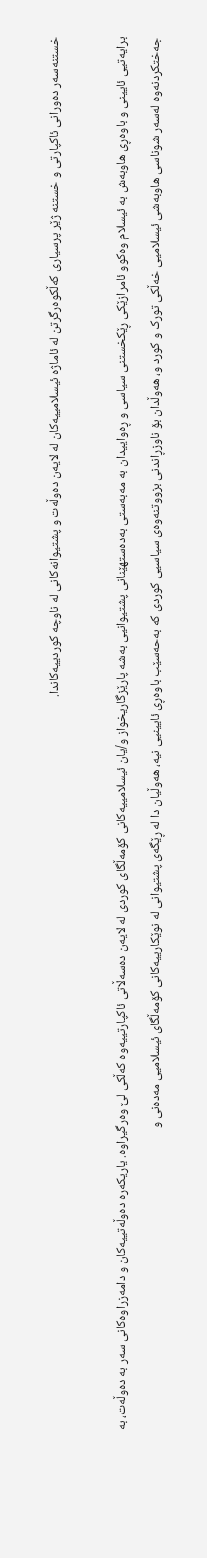خستنەسەر دەورانی ئاکپارتی و خستنە ژێر پرسیاری کەڵکوەرگرتن لە ئاماژە ئیسلامییەکان لە لایەن دەوڵەت و پشتیوانەکانی لە ناوچە کوردییەکاندا.

برایەتیی ئایینی و باوەڕی هاوبەش بە ئیسلام وەکوو ئامرازێکی ڕێکخستنی سیاسی و ڕەواییدان بە مەبەستی بەدەستهێنانی پشتیوانیی بەشە پارێزگاریخواز و/یان ئیسلامییەکانی کۆمەڵگای کوردی لە لایەن دەسەڵاتی ئاکپارتییەوە کەڵکی لێ وەرگیراوە. یاریکەرە دەوڵەتییەکان و دامەزراوەکانی سەر بە دەوڵەت، بە جەختکردنەوە لەسەر شوناسی هاوبەشی ئیسلامیی خەڵکی تورک و کورد و، هەوڵدان بۆ ناوزڕاندنی بزووتنەوەی سیاسیی کوردی کە بەحەسێب باوەڕی ئایینیی نیە، هەوڵیان دا لە ڕێگەی پشتیوانی لە نوێکارییەکانی کۆمەڵگای ئیسلامیی مەدەنی و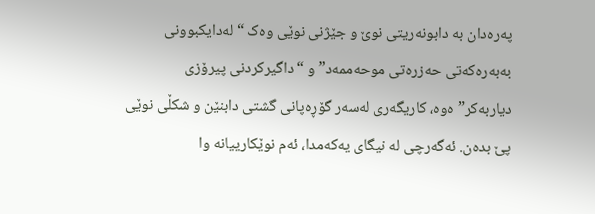پەرەدان بە دابونەریتی نوێ و جێژنی نوێی وەک “لەدایکبوونی بەبەرەکەتی حەزرەتی موحەممەد” و “داگیرکردنی پیرۆزی دیاربەکر”ەوە، کاریگەری لەسەر گۆڕەپانی گشتی دابنێن و شکڵی نوێی پێ بدەن. ئەگەرچی لە نیگای یەکەمدا، ئەم نوێکارییانە وا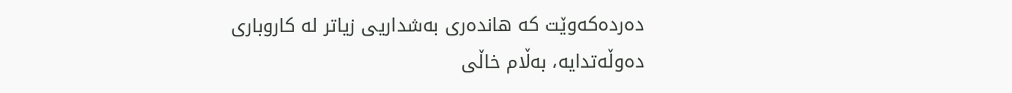دەردەکەوێت کە هاندەری بەشداریی زیاتر لە کاروباری دەوڵەتدایە، بەڵام خاڵی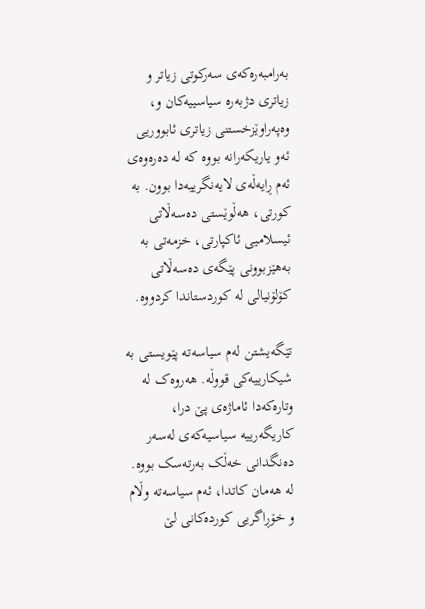بەرامبەرەکەی سەرکوتی زیاتر و زیاتری دژبەرە سیاسییەکان و، وەپەراوێزخستنی زیاتری ئابووریی ئەو یاریکەرانە بووە کە لە دەرەوەی ئەم ڕایەڵەی لایەنگرییەدا بوون. بە کورتی، هەڵوێستی دەسەڵاتی ئیسلامیی ئاکپارتی، خزمەتی بە بەهێزبوونی پێگەی دەسەڵاتی کۆلۆنیالی لە کوردستاندا کردووە.

تێگەیشتن لەم سیاسەتە پێویستی بە شیکارییەکی قووڵە. هەروەک لە وتارەکەدا ئاماژەی پێ درا، کاریگەرییە سیاسیەکەی لەسەر دەنگدانی خەڵک بەرتەسک بووە. لە هەمان کاتدا، ئەم سیاسەتە وڵام و خۆڕاگریی کوردەکانی لێ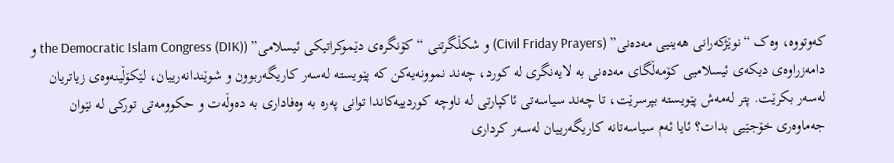کەوتووە، وەک “نوێژکەرانی هەینیی مەدەنی” (Civil Friday Prayers) و شکڵگرتنی “کۆنگرەی دێموکراتیکی ئیسلامی” (the Democratic Islam Congress (DIK) و دامەزراوەی دیکەی ئیسلامیی کۆمەڵگای مەدەنی بە لایەنگری لە کورد، چەند نموونەیەکن کە پێویستە لەسەر کاریگەربوون و شوێندانەرییان، لێکۆڵینەوەی زیاتریان لەسەر بکرێت. پتر لەمەش پێویستە بپرسرێت، تا چەند سیاسەتی ئاکپارتی لە ناوچە کوردییەکاندا توانی پەرە بە وەفاداری بە دەوڵەت و حکوومەتی تورکی لە نێوان جەماوەری خۆجێیی بدات؟ ئایا ئەم سیاسەتانە کاریگەرییان لەسەر کرداری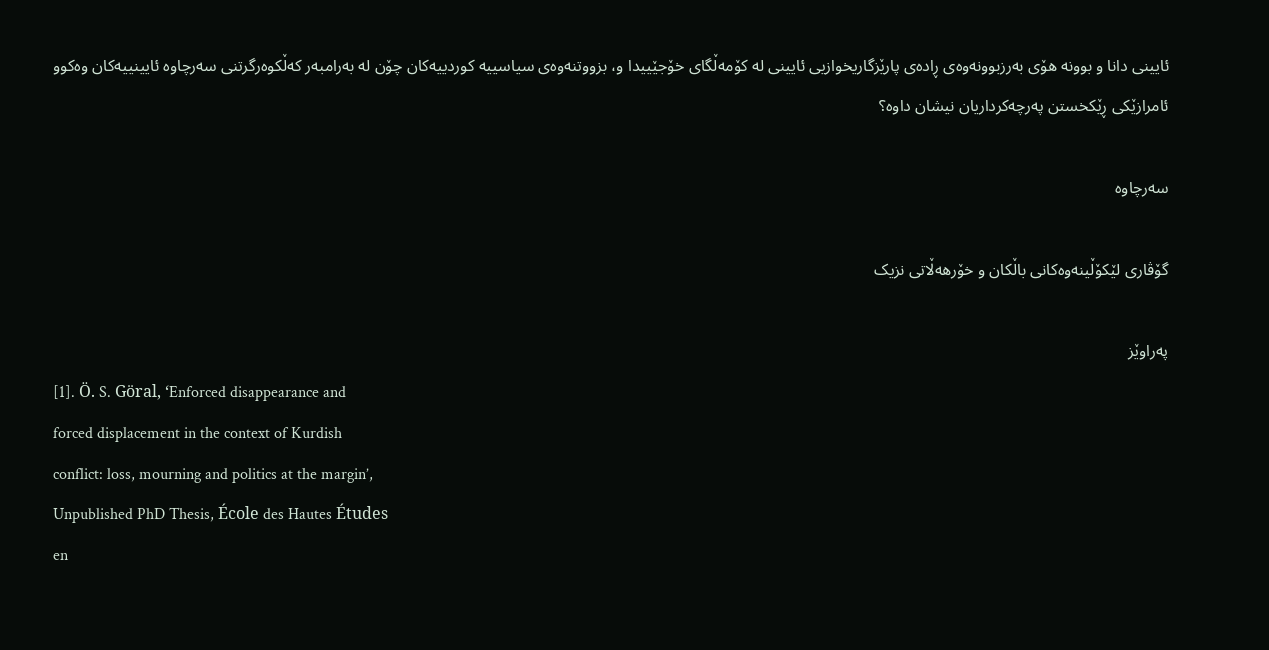ئایینی دانا و بوونە هۆی بەرزبوونەوەی ڕادەی پارێزگاریخوازیی ئایینی لە کۆمەڵگای خۆجێییدا و، بزووتنەوەی سیاسییە کوردییەکان چۆن لە بەرامبەر کەڵکوەرگرتنی سەرچاوە ئایینییەکان وەکوو ئامرازێکی ڕێکخستن پەرچەکرداریان نیشان داوە؟

سەرچاوە

گۆڤاری لێکۆڵینەوەکانی باڵکان و خۆرهەڵاتی نزیک

پەراوێز
[1]. Ö. S. Göral, ‘Enforced disappearance and
forced displacement in the context of Kurdish
conflict: loss, mourning and politics at the margin’,
Unpublished PhD Thesis, École des Hautes Études
en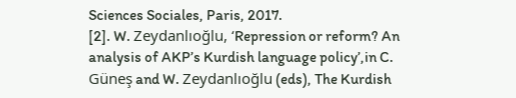Sciences Sociales, Paris, 2017.
[2]. W. Zeydanlıoğlu, ‘Repression or reform? An
analysis of AKP’s Kurdish language policy’,in C.
Güneş and W. Zeydanlıoğlu (eds), The Kurdish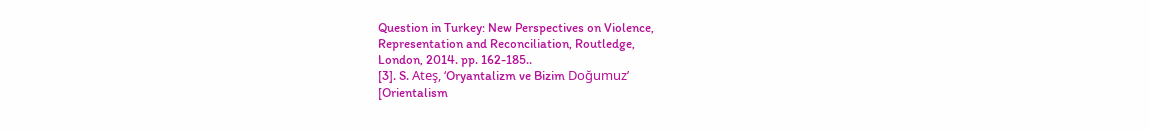Question in Turkey: New Perspectives on Violence,
Representation and Reconciliation, Routledge,
London, 2014. pp. 162-185..
[3]. S. Ateş, ‘Oryantalizm ve Bizim Doğumuz’
[Orientalism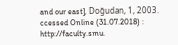and our east], Doğudan, 1, 2003.
ccessed Online (31.07.2018) : http://faculty.smu.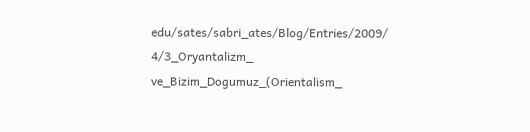edu/sates/sabri_ates/Blog/Entries/2009/ 4/3_Oryantalizm_
ve_Bizim_Dogumuz_(Orientalism_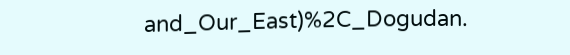and_Our_East)%2C_Dogudan.